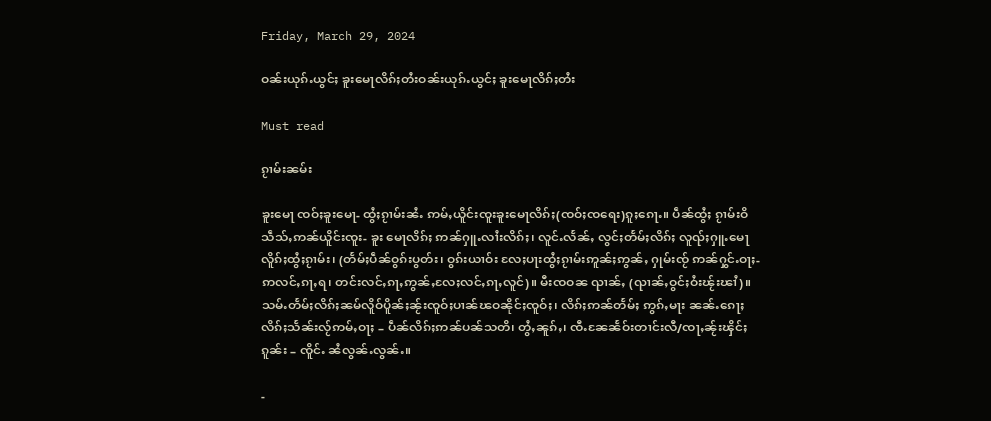Friday, March 29, 2024

ဝၼ်းယုၵ်ႉယွင်ႈ ၶူးမေႃလိၵ်ႈတႆးဝၼ်းယုၵ်ႉယွင်ႈ ၶူးမေႃလိၵ်ႈတႆး

Must read

ၵႂၢမ်းၼမ်း

ၶူးမေႃ ၸဝ်ႈၶူးမေႃ- ထွႆႈၵႂၢမ်းၼႆႉ ဢမ်ႇယိူင်းၸူးၶူးမေႃလိၵ်ႈ(ၸဝ်ႈၸရေး)ၵူႈၵေႃႉ။ ပဵၼ်ထွႆႈ ၵႂၢမ်းဝိသဵသ်ႇဢၼ်ယိူင်းၸူး- ၶူး မေႃလိၵ်ႈ ဢၼ်ႁူႉလၢႆးလိၵ်ႈ၊ လူင်ႉလႅၼ်ႇ လွင်ႈတႅမ်ႈလိၵ်ႈ လူၺ်ႈႁူႉမေႃလိူၵ်ႈထွႆႈၵႂၢမ်း၊ (တႅမ်ႈပဵၼ်ဝွၵ်းပွတ်း၊ ဝွၵ်းယၢဝ်း လႄႈပႃးထွႆႈၵႂၢမ်းဢူၼ်ႈဢွၼ်ႇ ႁုမ်းၸႂ် ဢၼ်ႁွင်ႉဝႃႈ- ဢလင်ႇၵႃႇရ၊ တင်းလင်ႇၵႃႇဢွၼ်ႇလႄႈလင်ႇၵႃႇလူင်)။ မီးၸဝၼ ၺၢၼ်ႇ (ၺၢၼ်ႇဝွင်ႈဝႆးၽႂ်းၽၢႆ)။ သမ်ႉတႅမ်ႈလိၵ်ႈၼမ်လိူဝ်ပိူၼ်ႈၼႂ်းၸူဝ်ႈပၢၼ်ၽဝၼိုင်ႈၸူဝ်ႈ၊ လိၵ်ႈဢၼ်တႅမ်ႈ ဢွၵ်ႇမႃး ၼၼ်ႉၵေႃႈ လိၵ်ႈသႅၼ်းလႂ်ဢမ်ႇဝႃႈ – ပဵၼ်လိၵ်ႈဢၼ်ပၼ်သတိ၊ တွႆႇၼူၵ်ႇ၊ ၸီႉၼႄၼႅဝ်းတၢင်းလီ/ၸႃႇၼႂ်းၾိင်ႈၵူၼ်း – ၸိူင်ႉ ၼႆလွၼ်ႉလွၼ်ႉ။

-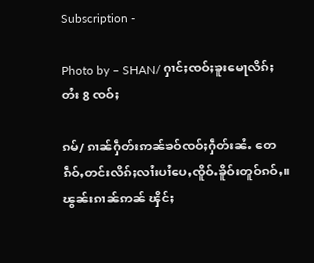Subscription -

Photo by – SHAN/ ႁၢင်ႈၸဝ်ႈၶူးမေႃလိၵ်ႈတႆး 8 ၸဝ်ႈ

ၵမ်/ ၵၢၼ်ႁဵတ်းဢၼ်ၶဝ်ၸဝ်ႈႁဵတ်းၼႆႉ တေၵဵဝ်ႇတင်းလိၵ်ႈလၢႆးပၢႆပေႇၸိူဝ်ႉၶိူဝ်းတူဝ်ၵဝ်ႇ။ ၽွၼ်းၵၢၼ်ဢၼ် ၾိင်ႈ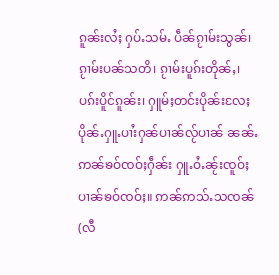ၵူၼ်းလႆႈ ႁပ်ႉသမ်ႉ ပဵၼ်ၵႂၢမ်းသွၼ်၊ ၵႂၢမ်းပၼ်သတိ၊ ၵႂၢမ်းပူၵ်းတိုၼ်ႇ၊ ပၵ်းပိူင်ၵူၼ်း၊ ႁူမ်ႈတင်းပိုၼ်းလႄႈပိုၼ်ႉႁူႉပၢႆးႁၼ်ပၢၼ်လႂ်ပၢၼ် ၼၼ်ႉ ဢၼ်ၶဝ်ၸဝ်ႈႁဵၼ်း ႁူႉဝႆႉၼႂ်းၸူဝ်ႈပၢၼ်ၶဝ်ၸဝ်ႈ။ ဢၼ်ဢသ်ႉသၸၼ်(လီ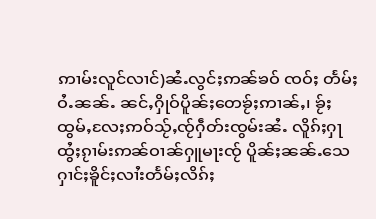ဢၢမ်းလူင်လၢင်)ၼႆႉလွင်ႈဢၼ်ၶဝ် ၸဝ်ႈ တႅမ်ႈဝႆႉၼၼ်ႉ ၼင်ႇႁိုဝ်ပိူၼ်ႈတေၶႂ်ႈဢၢၼ်ႇ၊ ၶႂ်ႈထွမ်ႇလႄႈဢဝ်သႂ်ႇၸႂ်ႁဵတ်းၸွမ်းၼႆႉ လိူၵ်ႈႁႃထွႆႈၵႂၢမ်းဢၼ်ဝၢၼ်ႁူမႃးၸႂ် ပိူၼ်ႈၼၼ်ႉသေ ႁၢင်ႈၶိူင်ႈလၢႆးတႅမ်ႈလိၵ်ႈ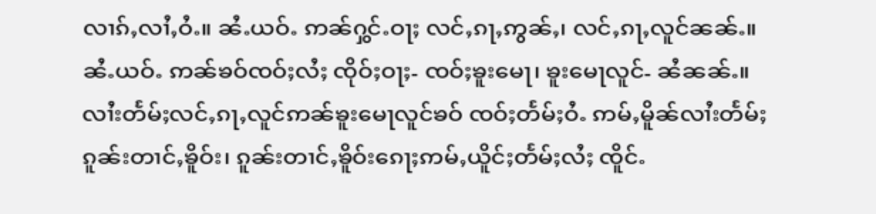လၢၵ်ႇလၢႆႇဝႆႉ။ ၼႆႉယဝ်ႉ ဢၼ်ႁွင်ႉဝႃႈ လင်ႇၵႃႇဢွၼ်ႇ၊ လင်ႇၵႃႇလူင်ၼၼ်ႉ။ ၼႆႉယဝ်ႉ ဢၼ်ၶဝ်ၸဝ်ႈလႆႈ ၸိုဝ်ႈဝႃႈ- ၸဝ်ႈၶူးမေႃ၊ ၶူးမေႃလူင်- ၼႆၼၼ်ႉ။ လၢႆးတႅမ်ႈလင်ႇၵႃႇလူင်ဢၼ်ၶူးမေႃလူင်ၶဝ် ၸဝ်ႈတႅမ်ႈဝႆႉ ဢမ်ႇမိူၼ်လၢႆးတႅမ်ႈၵူၼ်းတၢင်ႇၶိူဝ်း၊ ၵူၼ်းတၢင်ႇၶိူဝ်းၵေႃႈဢမ်ႇယိူင်ႈတႅမ်ႈလႆႈ ၸိူင်ႉ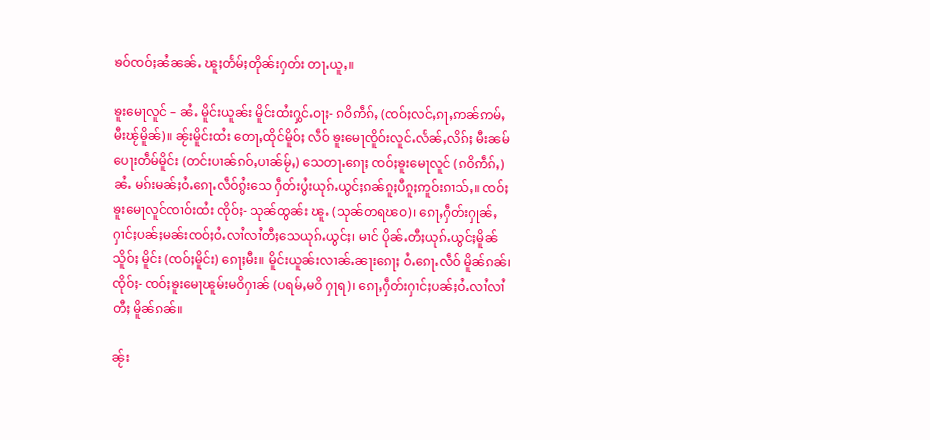ၶဝ်ၸဝ်ႈၼႆၼၼ်ႉ ၽူႈတႅမ်ႈတိုၼ်းႁတ်း တႃႉယူႇ။

ၶူးမေႃလူင် – ၼႆႉ မိူင်းယူၼ်း မိူင်းထႆးႁွင်ႉဝႃႈ- ၵဝိဢဵၵ်ႇ (ၸဝ်ႈလင်ႇၵႃႇဢၼ်ဢမ်ႇမီးၽႂ်မိူၼ်)။ ၼႂ်းမိူင်းထႆး တေႃႇထိုင်မိူဝ်ႈ လဵဝ် ၶူးမေႃၸိူဝ်းလူင်ႉလႅၼ်ႇလိၵ်ႈ မီးၼမ်ပေႃးတဵမ်မိူင်း (တင်းပၢၼ်ၵဝ်ႇပၢၼ်မႂ်ႇ) သေတႃႉၵေႃႈ ၸဝ်ႈၶူးမေႃလူင် (ၵဝိဢဵၵ်ႇ) ၼႆႉ မၵ်းမၼ်ႈဝႆႉၵေႃႉလဵဝ်ၵွႆးသေ ႁဵတ်းပွႆးယုၵ်ႉယွင်ႈၵၼ်ၵူႈပီၵူႈဢူဝ်းၵၢသ်ႇ။ ၸဝ်ႈၶူးမေႃလူင်ၸၢဝ်းထႆး ၸိုဝ်ႈ- သုၼ်ထွၼ်း ၽူႉ (သုၼ်တရၽဝ)၊ ၵေႃႇႁဵတ်းႁုၼ်ႇႁၢင်ႈပၼ်ႈမၼ်းၸဝ်ႈဝႆႉလၢႆလၢႆတီႈသေယုၵ်ႉယွင်ႈ၊ မၢင် ပိုၼ်ႉတီႈယုၵ်ႉယွင်ႈမိူၼ်သိူဝ်ႈ မိူင်း (ၸဝ်ႈမိူင်း) ၵေႃႈမီး။ မိူင်းယူၼ်းလၢၼ်ႉၼႃးၵေႃႈ ဝႆႉၵေႃႉလဵဝ် မိူၼ်ၵၼ်၊ ၸိုဝ်ႈ- ၸဝ်ႈၶူးမေႃၽူမ်းမဝိႁၢၼ် (ပရမ်ႇမဝိ ႁႃရ)၊ ၵေႃႇႁဵတ်းႁၢင်ႈပၼ်ႈဝႆႉလၢႆလၢႆတီႈ မိူၼ်ၵၼ်။

ၼႂ်း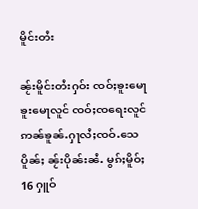မိူင်းတႆး

ၼႂ်းမိူင်းတႆးႁဝ်း ၸဝ်ႈၶူးမေႃ ၶူးမေႃလူင် ၸဝ်ႈၸရေးလူင် ဢၼ်ၶူၼ်ႉႁႃလႆႈၸဝ်ႉသေပိူၼ်ႈ ၼႂ်းပိုၼ်းၼႆႉ မွၵ်ႈမိူဝ်ႈ 16 ႁူဝ်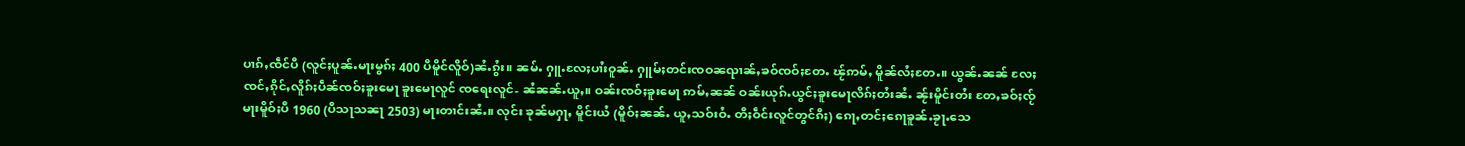ပၢၵ်ႇၸဵင်ပီ (လူင်ႈပူၼ်ႉမႃးမွၵ်ႈ 400 ပီမိူင်လိူဝ်)ၼႆႉၵွႆး။ ၼမ်ႉ ႁူႉလႄႈပၢႆးဝူၼ်ႉ ႁူမ်ႈတင်းၸဝၼၺၢၼ်ႇၶဝ်ၸဝ်ႈတႄႉ ၽႂ်ဢမ်ႇ မိူၼ်လႆႈတႄႉ။ ယွၼ်ႉၼၼ် လႄႈ ၸင်ႇၵိုင်ႇလိူၵ်ႈပဵၼ်ၸဝ်ႈၶူးမေႃ ၶူးမေႃလူင် ၸရေးလူင်- ၼႆၼၼ်ႉယူႇ။ ဝၼ်းၸဝ်ႈၶူးမေႃ ဢမ်ႇၼၼ် ဝၼ်းယုၵ်ႉယွင်ႈၶူးမေႃလိၵ်ႈတႆးၼႆႉ ၼႂ်းမိူင်းတႆး တႄႇၶဝ်ႈၸႂ် မႃးမိူဝ်ႈပီ 1960 (ပီသႃသၼႃ 2503) မႃးတၢင်းၼႆႉ။ လုင်း ၶုၼ်မႁႃႇ မိူင်းယႆ (မိူဝ်ႈၼၼ်ႉ ယူႇသဝ်းဝႆႉ တီႈဝဵင်းလူင်တွင်ၵီႈ) ၵေႃႇတင်ႈၵေႃၶူၼ်ႉၶႂႃႉသေ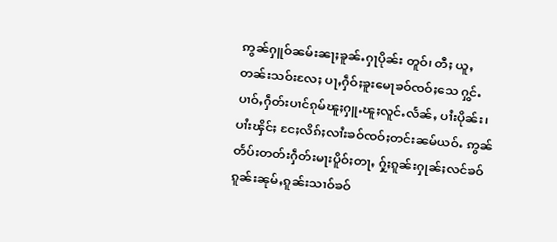ဢွၼ်ႁူဝ်ၼမ်းၼႃႈၶူၼ်ႉႁႃပိုၼ်း တူဝ်၊ တီႈ ယူႇတၼ်းသဝ်းလႄႈ ပႃႇႁဵဝ်ႈၶူးမေႃၶဝ်ၸဝ်ႈသေ ႁွင်ႉပၢဝ်ႇႁဵတ်းပၢင်ၵုမ်ၽူႈႁူႉၽူႈလူင်ႉလႅၼ်ႇ ပၢႆးပိုၼ်း၊ ပၢႆးၾိင်ႈ ငႄႈလိၵ်ႈလၢႆးၶဝ်ၸဝ်ႈတင်းၼမ်ယဝ်ႉ ဢွၼ်တႅပ်းတတ်းႁဵတ်းမႃးပိူဝ်ႈတႃႇ ႁႂ်ႈၵူၼ်းႁုၼ်ႈလင်ၶဝ် ၵူၼ်းၼုမ်ႇၵူၼ်းသၢဝ်ၶဝ်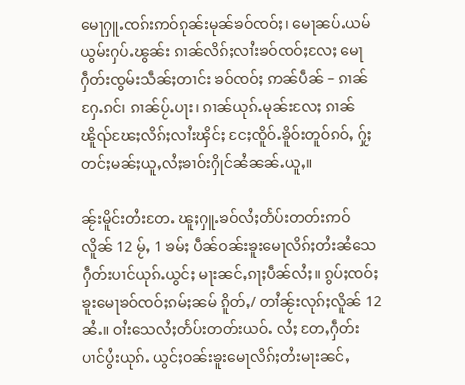မေႃႁူႉၸၵ်းဢဝ်ၵုၼ်းမုၼ်ၶဝ်ၸဝ်ႈ၊ မေႃၼပ်ႉယမ်ယွမ်းႁပ်ႉၽွၼ်း ၵၢၼ်လိၵ်ႈလၢႆးၶဝ်ၸဝ်ႈလႄႈ မေႃႁဵတ်းၸွမ်းသဵၼ်ႈတၢင်း ၶဝ်ၸဝ်ႈ ဢၼ်ပဵၼ် – ၵၢၼ်ႁႄႉၵင်၊ ၵၢၼ်ပႂ်ႉပႃး၊ ၵၢၼ်ယုၵ်ႉမုၼ်းလႄႈ ၵၢၼ်ၽိူၺ်ၽႄႈလိၵ်ႈလၢႆးၾိင်ႈ ငႄႈၸိူဝ်ႉၶိူဝ်းတူဝ်ၵဝ်ႇ ႁႂ်ႈတင်ႈမၼ်ႈယူႇလႆႈၶၢဝ်းႁိုင်ၼႆၼၼ်ႉယူႇ။

ၼႂ်းမိူင်းတႆးတႄႉ ၽူႈႁူႉၶဝ်လႆႈတႅပ်းတတ်းဢဝ်လိူၼ် 12 မႂ်ႇ 1 ၶမ်ႈ ပဵၼ်ဝၼ်းၶူးမေႃလိၵ်ႈတႆးၼႆသေ ႁဵတ်းပၢင်ယုၵ်ႉယွင်ႈ မႃးၼင်ႇၵႃႈပဵၼ်လႆႈ။ ၵွပ်ႈၸဝ်ႈၶူးမေႃၶဝ်ၸဝ်ႈၵမ်ႈၼမ် ၵိူတ်ႇ/ တၢႆၼႂ်းလုၵ်ႈလိူၼ် 12 ၼႆႉ။ ဝၢႆးသေလႆႈတႅပ်းတတ်းယဝ်ႉ လႆႈ တႄႇႁဵတ်းပၢင်ပွႆးယုၵ်ႉ ယွင်ႈဝၼ်းၶူးမေႃလိၵ်ႈတႆးမႃးၼင်ႇ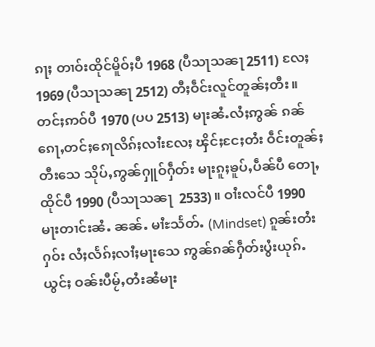ၵႃႈ တၢဝ်းထိုင်မိူဝ်ႈပီ 1968 (ပီသႃသၼႃ 2511) လႄႈ 1969 (ပီသႃသၼႃ 2512) တီႈဝဵင်းလူင်တူၼ်ႈတီး။ တင်ႈဢဝ်ပီ 1970 (ပပ 2513) မႃးၼႆႉလႆႈဢွၼ် ၵၼ်ၵေႃႇတင်ႈၵေႃလိၵ်ႈလၢႆးလႄႈ ၾိင်ႈငႄႈတႆး ဝဵင်းတူၼ်ႈတီးသေ သိုပ်ႇဢွၼ်ႁူဝ်ႁဵတ်း မႃးၵူႈၶူပ်ႇပဵၼ်ပီ တေႃႇထိုင်ပီ 1990 (ပီသႃသၼႃ  2533)။ ဝၢႆးလင်ပီ 1990 မႃးတၢင်းၼႆႉ ၼၼ်ႉ မၢႆႊသႅတ်ႉ (Mindset) ၵူၼ်းတႆးႁဝ်း လႆႈလႅၵ်ႈလၢႆႈမႃးသေ ဢွၼ်ၵၼ်ႁဵတ်းပွႆးယုၵ်ႉယွင်ႈ ဝၼ်းပီမႂ်ႇတႆးၼႆမႃး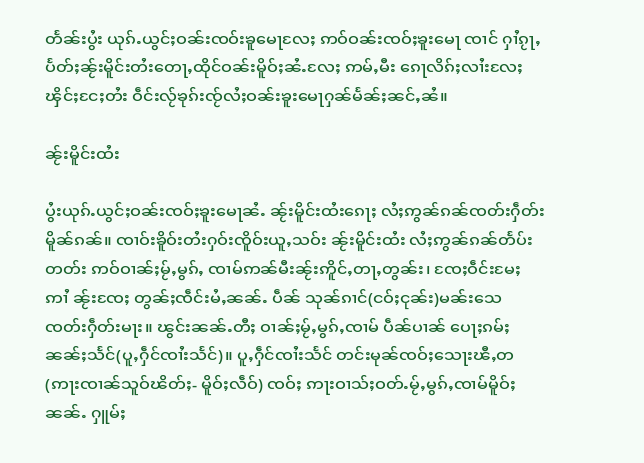တႅၼ်းပွႆး ယုၵ်ႉယွင်ႈဝၼ်းၸဝ်းၶူမေႃလႄႈ ဢဝ်ဝၼ်းၸဝ်ႈၶူးမေႃ ၸၢင် ႁၢႆၵႂႃႇပႅတ်ႈၼႂ်းမိူင်းတႆးတေႃႇထိုင်ဝၼ်းမိူဝ်ႈၼႆႉလႄႈ ဢမ်ႇမီး ၵေႃလိၵ်ႈလၢႆးလႄႈၾိင်ႈငႄႈတႆး ဝဵင်းလႂ်ၶုၵ်းၸႂ်လႆႈဝၼ်းၶူးမေႃႁၼ်မႅၼ်ႈၼင်ႇၼႆ။

ၼႂ်းမိူင်းထႆး

ပွႆးယုၵ်ႉယွင်ႈဝၼ်းၸဝ်ႈၶူးမေႃၼႆႉ ၼႂ်းမိူင်းထႆးၵေႃႈ လႆႈဢွၼ်ၵၼ်ၸတ်းႁဵတ်းမိူၼ်ၵၼ်။ ၸၢဝ်းၶိူဝ်းတႆးႁဝ်းၸိူဝ်းယူႇသဝ်း ၼႂ်းမိူင်းထႆး လႆႈဢွၼ်ၵၼ်တႅပ်းတတ်း ဢဝ်ဝၢၼ်ႈမႂ်ႇမွၵ်ႇ ၸၢမ်ဢၼ်မီးၼႂ်းဢိူင်ႇတႃႇတွၼ်း၊ ၸႄႈဝဵင်းမႄႈဢၢႆ ၼႂ်းၸႄႈ တွၼ်ႈၸဵင်းမႆႇၼၼ်ႉ ပဵၼ် သုၼ်ၵၢင်(ငဝ်ႈငုၼ်း)မၼ်းသေ ၸတ်းႁဵတ်းမႃး။ ၽွင်းၼၼ်ႉတီႈ ဝၢၼ်ႈမႂ်ႇမွၵ်ႇၸၢမ် ပဵၼ်ပၢၼ် ပေႃႈၵမ်ႈၼၼ်ႈသႅင်(ပူႇႁဵင်ၸၢႆးသႅင်)။ ပူႇႁဵင်ၸၢႆးသႅင် တင်းမုၼ်ၸဝ်ႈသေႃးၽီႇတ (ဢႃးၸၢၼ်သူဝ်ၽိတ်ႈ- မိူဝ်ႈလဵဝ်) ၸဝ်ႈ ဢႃးဝၢသ်ႈဝတ်ႉမႂ်ႇမွၵ်ႇၸၢမ်မိူဝ်ႈၼၼ်ႉ ႁူမ်ႈ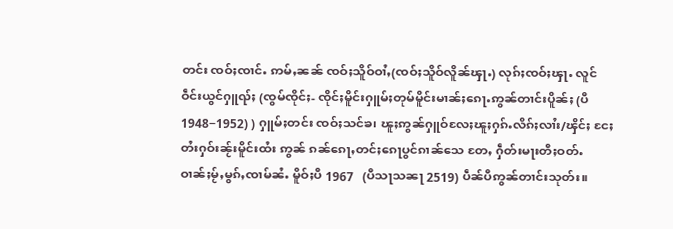တင်း ၸဝ်ႈၸၢင်ႉ ဢမ်ႇၼၼ် ၸဝ်ႈသိူဝ်ဝၢႆႇ(ၸဝ်ႈသိူဝ်လိူၼ်ၾႃႉ) လုၵ်ႈၸဝ်ႈၾႃႉ လူင် ဝဵင်းယွင်ႁူၺ်ႈ (ၸွမ်ၸိုင်ႈ- ၸိုင်ႈမိူင်းႁူမ်ႈတုမ်မိူင်းမၢၼ်ႈၵေႃႉဢွၼ်တၢင်းပိူၼ်ႈ (ပီ 1948−1952) ) ႁူမ်ႈတင်း ၸဝ်ႈသင်ၶ၊ ၽူႈဢွၼ်ႁူဝ်လႄႈၽူႈႁၵ်ႉလိၵ်ႈလၢႆး/ၾိင်ႈ ငႄႈတႆးႁဝ်းၼႂ်းမိူင်းထႆး ဢွၼ် ၵၼ်ၵေႃႇတင်ႈၵေႃပွင်ၵၢၼ်သေ တႄႇ ႁဵတ်းမႃးတီႈဝတ်ႉဝၢၼ်ႈမႂ်ႇမွၵ်ႇၸၢမ်ၼႆႉ မိူဝ်ႈပီ 1967   (ပီသႃသၼႃ 2519) ပဵၼ်ပီဢွၼ်တၢင်းသုတ်း။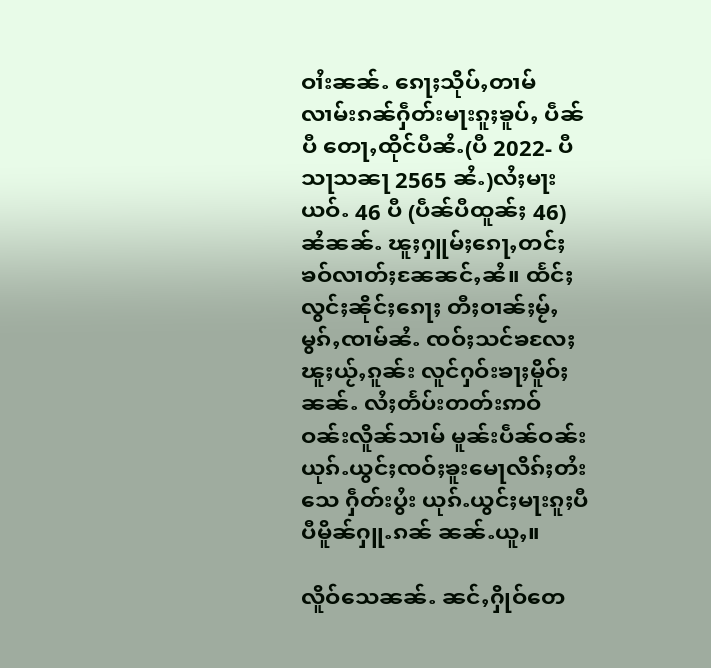ဝၢႆးၼၼ်ႉ ၵေႃႈသိုပ်ႇတၢမ် လၢမ်းၵၼ်ႁဵတ်းမႃးၵူႈၶူပ်ႇ ပဵၼ်ပီ တေႃႇထိုင်ပီၼႆႉ(ပီ 2022- ပီသႃသၼႃ 2565 ၼႆႉ)လႆႈမႃးယဝ်ႉ 46 ပီ (ပဵၼ်ပီထူၼ်ႈ 46) ၼႆၼၼ်ႉ ၽူႈႁူမ်ႈၵေႃႇတင်ႈၶဝ်လၢတ်ႈၼႄၼင်ႇၼႆ။ ထႅင်ႈလွင်ႈၼိုင်ႈၵေႃႈ တီႈဝၢၼ်ႈမႂ်ႇမွၵ်ႇၸၢမ်ၼႆႉ ၸဝ်ႈသင်ၶလႄႈၽူႈယႂ်ႇၵူၼ်း လူင်ႁဝ်းၶႃႈမိူဝ်ႈၼၼ်ႉ လႆႈတႅပ်းတတ်းဢဝ်ဝၼ်းလိူၼ်သၢမ် မူၼ်းပဵၼ်ဝၼ်းယုၵ်ႉယွင်ႈၸဝ်ႈၶူးမေႃလိၵ်ႈတႆးသေ ႁဵတ်းပွႆး ယုၵ်ႉယွင်ႈမႃးၵူႈပီပီမိူၼ်ႁူႉၵၼ် ၼၼ်ႉယူႇ။

လိူဝ်သေၼၼ်ႉ ၼင်ႇႁိုဝ်တေ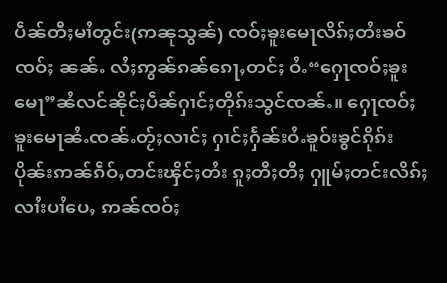ပဵၼ်တီႈမၢႆတွင်း(ဢၼုသွၼ်) ၸဝ်ႈၶူးမေႃလိၵ်ႈတႆးၶဝ်ၸဝ်ႈ ၼၼ်ႉ လႆႈဢွၼ်ၵၼ်ၵေႃႇတင်ႈ ဝႆႉ“ႁေႃၸဝ်ႈၶူးမေႃ”ၼႆလင်ၼိုင်ႈပဵၼ်ႁၢင်ႈတိုၵ်းသွင်ၸၼ်ႉ။ ႁေႃၸဝ်ႈၶူးမေႃၼႆႉၸၼ်ႉတႂ်ႈလၢင်ႈ ႁၢင်ႈႁႅၼ်းဝႆႉၶူဝ်းၶွင်ၵိုၵ်း ပိုၼ်းဢၼ်ၵဵဝ်ႇတင်းၾိင်ႈတႆး ၵူႈတီႈတီႈ ႁူမ်ႈတင်းလိၵ်ႈလၢႆးပၢႆပေႇ ဢၼ်ၸဝ်ႈ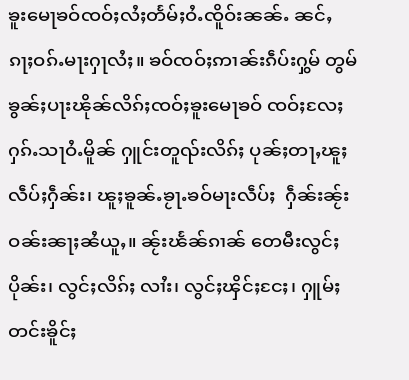ၶူးမေႃၶဝ်ၸဝ်ႈလႆႈတႅမ်ႈဝႆႉၸိူဝ်းၼၼ်ႉ ၼင်ႇ ၵႃႈဝၵ်ႉမႃးႁႃလႆႈ။ ၶဝ်ၸဝ်ႈဢၢၼ်းၵဵပ်းႁွမ် တွမ်ၶွၼ်ႈပႃးၽိုၼ်လိၵ်ႈၸဝ်ႈၶူးမေႃၶဝ် ၸဝ်ႈလႄႈႁၵ်ႉသႃဝႆႉမိူၼ် ႁူင်းတူၺ်းလိၵ်ႈ ပုၼ်ႈတႃႇၽူႈလဵပ်ႈႁဵၼ်း၊ ၽူႈၶူၼ်ႉၶႂႃႉၶဝ်မႃးလဵပ်ႈ  ႁဵၼ်းၼႂ်းဝၼ်းၼႃႈၼႆယူႇ။ ၼႂ်းၽႅၼ်ၵၢၼ် တေမီးလွင်ႈပိုၼ်း၊ လွင်ႈလိၵ်ႈ လၢႆး၊ လွင်ႈၾိင်ႈငႄႈ၊ ႁူမ်ႈတင်းၶိူင်ႈ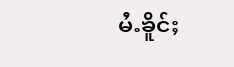မႆႉၶိူင်ႈ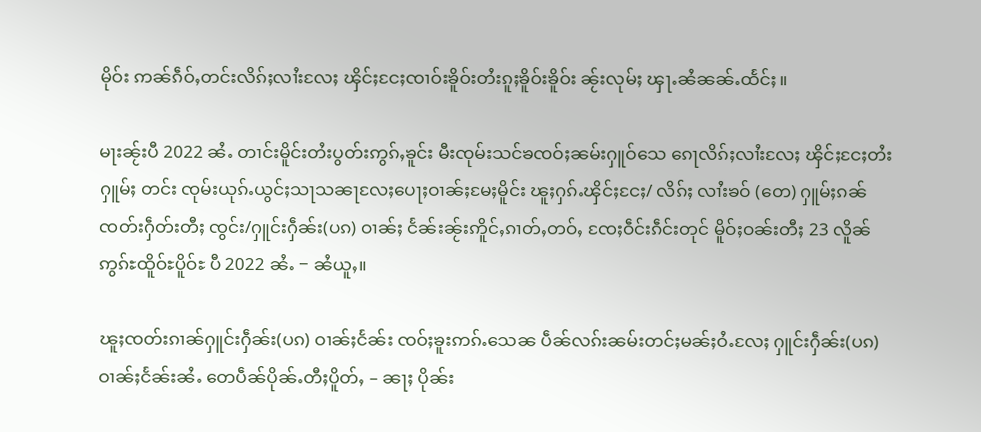မိုဝ်း ဢၼ်ၵဵဝ်ႇတင်းလိၵ်ႈလၢႆးလႄႈ ၾိင်ႈငႄႈၸၢဝ်းၶိူဝ်းတႆးၵူႈၶိူဝ်းၶိူဝ်း ၼႂ်းလုမ်ႈ ၾႃႉၼႆၼၼ်ႉထႅင်ႈ။

မႃးၼႂ်းပီ 2022 ၼႆႉ တၢင်းမိူင်းတႆးပွတ်းဢွၵ်ႇၶူင်း မီးၸုမ်းသင်ၶၸဝ်ႈၼမ်းႁူဝ်သေ ၵေႃလိၵ်ႈလၢႆးလႄႈ ၾိင်ႈငႄႈတႆး ႁူမ်ႈ တင်း ၸုမ်းယုၵ်ႉယွင်ႈသႃသၼႃလႄႈပေႃႈဝၢၼ်ႈမႄႈမိူင်း ၽူႈႁၵ်ႉၾိင်ႈငႄႈ/ လိၵ်ႈ လၢႆးၶဝ် (တေ) ႁူမ်ႈၵၼ်ၸတ်းႁဵတ်းတီႈ ၸွင်း/ႁူင်းႁဵၼ်း(ပၵ) ဝၢၼ်ႈ ငႅၼ်းၼႂ်းဢိူင်ႇၵၢတ်ႇတဝ်ႇ ၸႄႈဝဵင်းၵဵင်းတုင် မိူဝ်ႈဝၼ်းတီႈ 23 လိူၼ်ဢွၵ်ႊထိူဝ်ႊပိူဝ်ႊ ပီ 2022 ၼႆႉ − ၼႆယူႇ။

ၽူႈၸတ်းၵၢၼ်ႁူင်းႁဵၼ်း(ပၵ) ဝၢၼ်ႈငႅၼ်း ၸဝ်ႈၶူးဢၵ်ႉသေၼ ပဵၼ်လၵ်းၼမ်းတင်ႈမၼ်ႈဝႆႉလႄႈ ႁူင်းႁဵၼ်း(ပၵ) ဝၢၼ်ႈငႅၼ်းၼႆႉ တေပဵၼ်ပိုၼ်ႉတီႈပိူတ်ႇ – ၼႃႈ ပိုၼ်း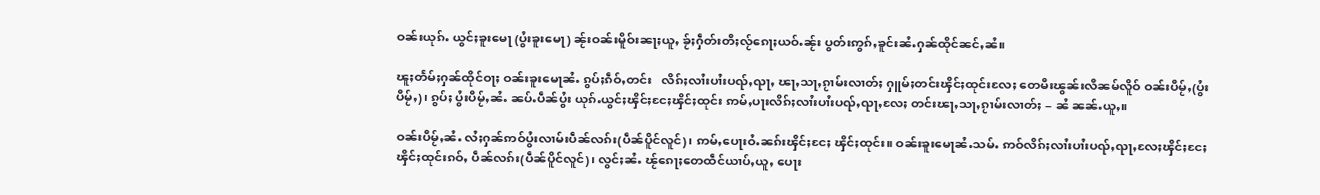ဝၼ်းယုၵ်ႉ ယွင်ႈၶူးမေႃ (ပွႆးၶူးမေႃ) ၼႂ်းဝၼ်းမိူဝ်းၼႃႈယူႇ ၶႂ်ႈႁဵတ်းတီႈလႂ်ၵေႃႈယဝ်ႉၼႂ်း ပွတ်းဢွၵ်ႇၶူင်းၼႆႉႁၼ်ထိုင်ၼင်ႇၼႆ။

ၽူႈတႅမ်ႈႁၼ်ထိုင်ဝႃႈ ဝၼ်းၶူးမေႃၼႆႉ ၵွပ်ႈၵဵဝ်ႇတင်း   လိၵ်ႈလၢႆးပၢႆးပၺ်ႇၺႃႇ ၽႃႇသႃႇၵႂၢမ်းလၢတ်ႈ ႁူမ်ႈတင်းၾိင်ႈထုင်းလႄႈ တေမီးၽွၼ်းလီၼမ်လိူဝ် ဝၼ်းပီမႂ်ႇ(ပွႆးပီမႂ်ႇ)၊ ၵွပ်ႈ ပွႆးပီမႂ်ႇၼႆႉ ၼပ်ႉပဵၼ်ပွႆး ယုၵ်ႉယွင်ႈၾိင်ႈငႄႈၾိင်ႈထုင်း ဢမ်ႇပႃးလိၵ်ႈလၢႆးပၢႆးပၺ်ႇၺႃႇလႄႈ တင်းၽႃႇသႃႇၵႂၢမ်းလၢတ်ႈ − ၼႆ ၼၼ်ႉယူႇ။

ဝၼ်းပီမႂ်ႇၼႆႉ လႆႈႁၼ်ဢဝ်ပွႆးလၢမ်းပဵၼ်လၵ်း(ပဵၼ်ပိူင်လူင်)၊ ဢမ်ႇပေႃးဝႆႉၼၵ်းၾိင်ႈငႄႈ ၾိင်ႈထုင်း။ ဝၼ်းၶူးမေႃၼႆႉသမ်ႉ ဢဝ်လိၵ်ႈလၢႆးပၢႆးပၺ်ႇၺႃႇလႄႈၾိင်ႈငႄႈၾိင်ႈထုင်းၵဝ်ႇ ပဵၼ်လၵ်း(ပဵၼ်ပိူင်လူင်)၊ လွင်ႈၼႆႉ ၽႂ်ၵေႃႈတေထဵင်ယၢပ်ႇယူႇ ပေႃး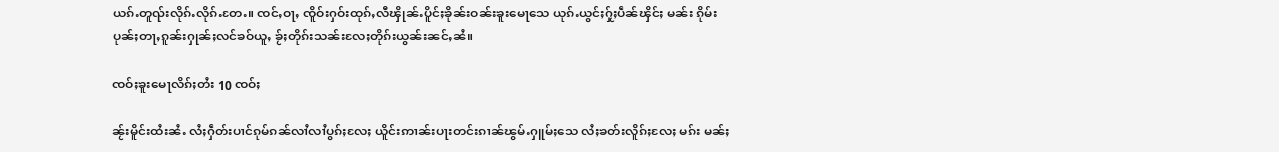ယၵ်ႉတူၺ်းလိုၵ်ႉလိုၵ်ႉတႄႉ။ ၸင်ႇဝႃႇ ၸိူဝ်းႁဝ်းထုၵ်ႇလီၾိုၼ်ႉပိူင်ႈၶိုၼ်းဝၼ်းၶူးမေႃသေ ယုၵ်ႉယွင်ႈႁႂ်ႈပဵၼ်ၾိင်ႈ မၼ်း ၵိုမ်းပုၼ်ႈတႃႇၵူၼ်းႁုၼ်ႈလင်ၶဝ်ယူႇ ၶႂ်ႈတိုၵ်းသၼ်းလႄႈတိုၵ်းယွၼ်းၼင်ႇၼႆ။

ၸဝ်ႈၶူးမေႃလိၵ်ႈတႆး 10 ၸဝ်ႈ

ၼႂ်းမိူင်းထႆးၼႆႉ လႆႈႁဵတ်းပၢင်ၵုမ်ၵၼ်လၢႆလၢႆပွၵ်ႈလႄႈ ယိူင်းဢၢၼ်းပႃးတင်းၵၢၼ်ၽွမ်ႉႁူမ်ႈသေ လႆႈၶတ်းလိူၵ်ႈလႄႈ မၵ်း မၼ်ႈ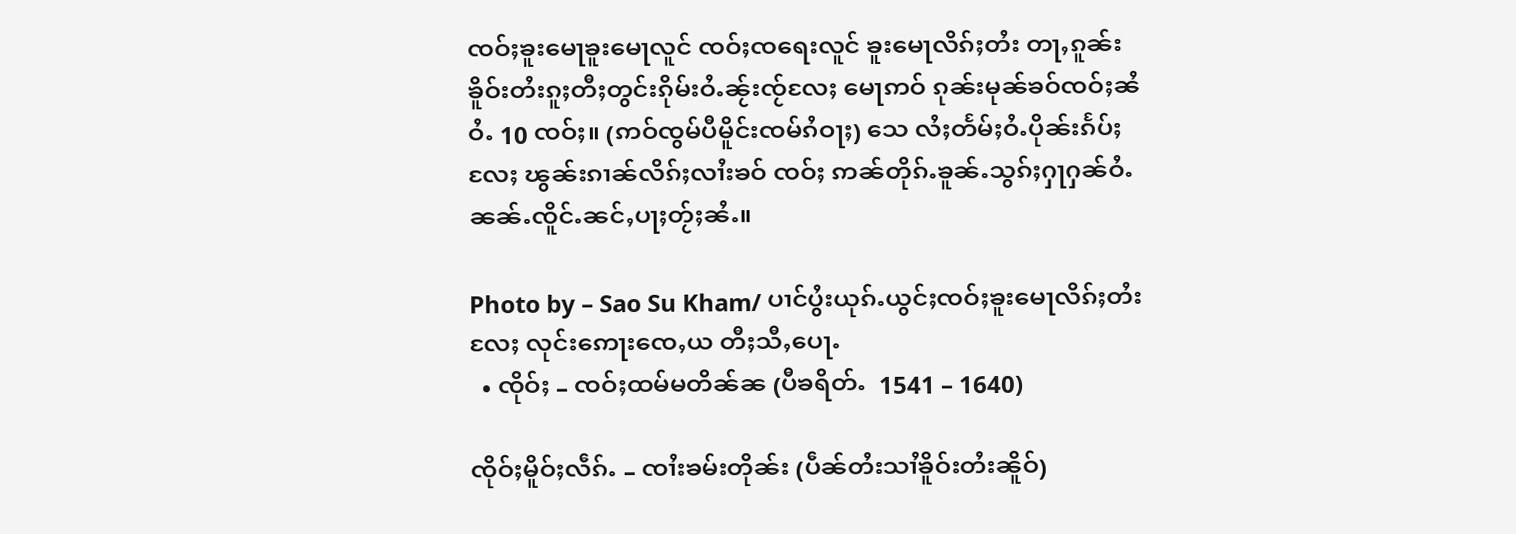ၸဝ်ႈၶူးမေႃၶူးမေႃလူင် ၸဝ်ႈၸရေးလူင် ၶူးမေႃလိၵ်ႈတႆး တႃႇၵူၼ်းၶိူဝ်းတႆးၵူႈတီႈတွင်းၵိုမ်းဝႆႉၼႂ်းၸႂ်လႄႈ မေႃဢဝ် ၵုၼ်းမုၼ်ၶဝ်ၸဝ်ႈၼႆဝႆႉ 10 ၸဝ်ႈ။ (ဢဝ်ၸွမ်ပီမိူင်းၸမ်ၵႆဝႃႈ) သေ လႆႈတႅမ်ႈဝႆႉပိုၼ်းၵႅပ်ႈလႄႈ ၽွၼ်းၵၢၼ်လိၵ်ႈလၢႆးၶဝ် ၸဝ်ႈ ဢၼ်တိုၵ်ႉၶူၼ်ႉသွၵ်ႈႁႃႁၼ်ဝႆႉၼၼ်ႉၸိူင်ႉၼင်ႇပႃႈတႂ်ႈၼႆႉ။

Photo by – Sao Su Kham/ ပၢင်ပွႆးယုၵ်ႉယွင်ႈၸဝ်ႈၶူးမေႃလိၵ်ႈတႆးလႄႈ လုင်းဢေႃးၸေႇယ တီႈသီႇပေႃႉ
  • ၸိုဝ်ႈ – ၸဝ်ႈထမ်မတိၼ်ၼ (ပီၶရိတ်ႉ  1541 – 1640)

ၸိုဝ်ႈမိူဝ်ႈလဵၵ်ႉ – ၸၢႆးၶမ်းတိုၼ်း (ပဵၼ်တႆးသၢႆၶိူဝ်းတႆးၼိူဝ်)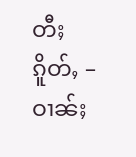တီႈၵိူတ်ႇ – ဝၢၼ်ႈ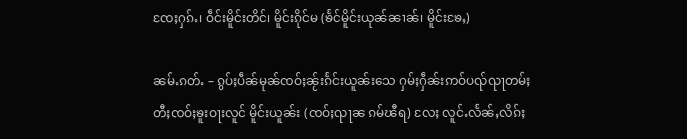ၸႄႈႁၵ်ႉ၊ ဝဵင်းမိူင်းတိင်၊ မိူင်းၵိုင်မ (ၶႅင်မိူင်းယုၼ်ၼၢၼ်၊ မိူင်းၶႄႇ)

ၼမ်ႉၵတ်ႉ – ၵွပ်ႈပဵၼ်မုၼ်ၸဝ်ႈၼႂ်းၵႅင်းယူၼ်းသေ ႁမ်ႈႁဵၼ်းဢဝ်ပၺ်ၺႃတမ်ႈတီႈၸဝ်ႈၶူးဝႃးလူင် မိူင်းယူၼ်း (ၸဝ်ႈၺႃၼ ၵမ်ၽီရ) လႄႈ လူင်ႉလႅၼ်ႇလိၵ်ႈ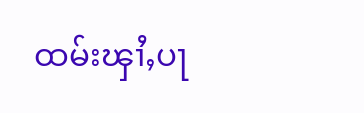ထမ်းၾၢႆႇပႃ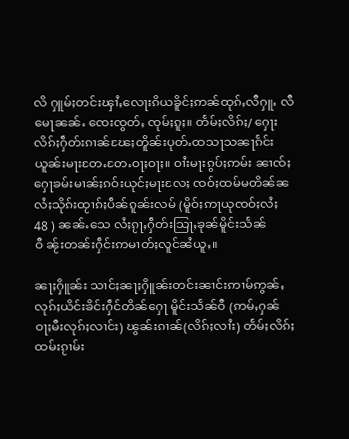လိ ႁူမ်ႈတင်းၾၢႆႇလေႃးၵိယၶိူင်ႈဢၼ်ထုၵ်ႇလီႁူႉ လီမေႃၼၼ်ႉ ၸေးၸွတ်ႇ ၸုမ်ႈၵူႈ။ တႅမ်ႈလိၵ်ႈ/ ႁေႃးလိၵ်ႈႁဵတ်းၵၢၼ်ၽႄႈတိူၼ်းပုတ်ႉထသႃသၼႃၵႅင်းယူၼ်းမႃးတႄႉတႄႉဝႃႈဝႃႈ။ ဝၢႆးမႃးၵွပ်ႈဢမ်း ၼၢၸ်ႈႁေႃၶမ်းမၢၼ်ႈၵဝ်းယုင်ႈမႃးလႄႈ ၸဝ်ႈထမ်မတိၼ်ၼ လႆႈသိုၵ်းထႂၢၵ်ႈပဵၼ်ၵူၼ်းလမ် (မိူဝ်ႈဢႃယုၸဝ်ႈလႆႈ 48 ) ၼၼ်ႉသေ လႆႈၵႂႃႇႁဵတ်းသြႃႇၶုၼ်မိူင်းသႅၼ်ဝီ ၼႂ်းတၼ်းႁဵင်းဢမၢတ်ႈလူင်ၼႆယူႇ။

ၼႃႈႁိူၼ်း သၢင်ႈၼႃႈႁိူၼ်းတင်းၼၢင်းဢၢမ်ဢွၼ်ႇ လုၵ်ႈယိင်းၶိင်းႁဵင်တိၼ်ႁေႃ မိူင်းသႅၼ်ဝီ (ဢမ်ႇႁၼ်ဝႃႈမီးလုၵ်ႈလၢင်း) ၽွၼ်းၵၢၼ်(လိၵ်ႈလၢႆး) တႅမ်ႈလိၵ်ႈထမ်းၵႂၢမ်း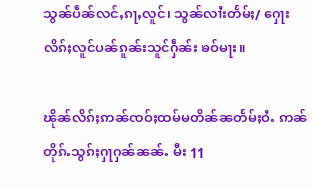သွၼ်ပဵၼ်လင်ႇၵႃႇလူင်၊ သွၼ်လၢႆးတႅမ်ႈ/ ႁေႃးလိၵ်ႈလူင်ပၼ်ၵူၼ်းသူင်ႁဵၼ်း ၶဝ်မႃး။

ၽိုၼ်လိၵ်ႈဢၼ်ၸဝ်ႈထမ်မတိၼ်ၼတႅမ်ႈဝႆႉ ဢၼ်တိုၵ်ႉသွၵ်ႈႁႃႁၼ်ၼၼ်ႉ မီး 11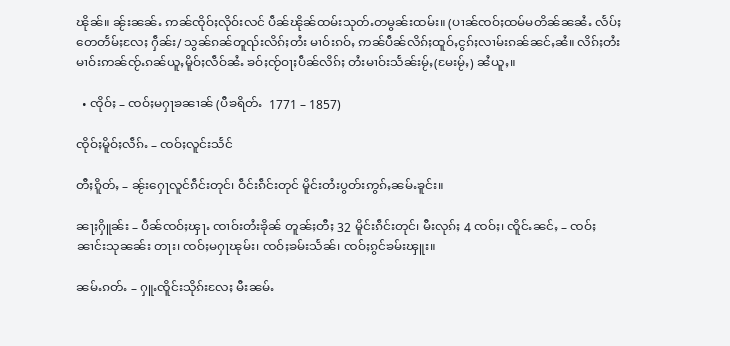ၽိုၼ်။ ၼႂ်းၼၼ်ႉ ဢၼ်ၸိုဝ်ႈလိုဝ်းလင် ပဵၼ်ၽိုၼ်ထမ်းသုတ်ႉတမွၼ်းထမ်း။ (ပၢၼ်ၸဝ်ႈထမ်မတိၼ်ၼၼႆႉ လႅပ်ႈတေတႅမ်ႈလႄႈ ႁဵၼ်း/ သွၼ်ၵၼ်တူၺ်းလိၵ်ႈတႆး မၢဝ်းၵဝ်ႇ ဢၼ်ပဵၼ်လိၵ်ႈထူဝ်ႇငွၵ်ႈလၢမ်းၵၼ်ၼင်ႇၼႆ။ လိၵ်ႈတႆးမၢဝ်းဢၼ်ၸႂ်ႉၵၼ်ယူႇမိူဝ်ႈလဵဝ်ၼႆႉ ၶဝ်ႈၸႂ်ဝႃႈပဵၼ်လိၵ်ႈ တႆးမၢဝ်းသႅၼ်းမႂ်ႇ(မႄးမႂ်ႇ) ၼႆယူႇ။

  • ၸိုဝ်ႈ – ၸဝ်ႈမႁႃၶၼၢၼ် (ပီၶရိတ်ႉ  1771 – 1857)

ၸိုဝ်ႈမိူဝ်ႈလဵၵ်ႉ – ၸဝ်ႈလူင်းသႅင်

တီႈၵိူတ်ႇ – ၼႂ်းႁေႃလူင်ၵဵင်းတုင်၊ ဝဵင်းၵဵင်းတုင် မိူင်းတႆးပွတ်းဢွၵ်ႇၼမ်ႉၶူင်း။

ၼႃႈႁိူၼ်း – ပဵၼ်ၸဝ်ႈၾႃႉ ၸၢဝ်းတႆးၶိုၼ် တူၼ်ႈတီႈ 32 မိူင်းၵဵင်းတုင်၊ မီးလုၵ်ႈ 4 ၸဝ်ႈ၊ ၸိူင်ႉၼင်ႇ – ၸဝ်ႈၼၢင်းသုၼၼ်း တႃး၊ ၸဝ်ႈမႁႃၽုမ်း၊ ၸဝ်ႈၶမ်းသႅၼ်၊ ၸဝ်ႈၵွင်ၶမ်းၾူး။

ၼမ်ႉၵတ်ႉ – ႁူႉၸိူင်းသိုၵ်းလႄႈ မီးၼမ်ႉ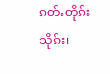ၵတ်ႉတိုၵ်းသိုၵ်း၊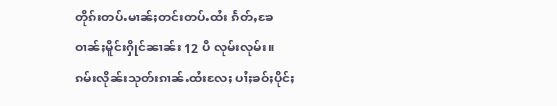တိုၵ်းတပ်ႉမၢၼ်ႈတင်းတပ်ႉထႆး ၵႅတ်ႇၶႄဝၢၼ်ႈမိူင်းႁိုင်ၼၢၼ်း 12 ပီ လုမ်းလုမ်း။ ၵမ်းလိုၼ်းသုတ်းၵၢၼ်ႉထႆးလႄႈ ပၢႆႈၶဝ်ႈပိုင်ႈ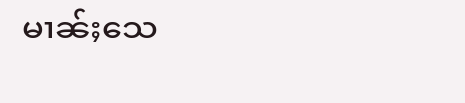မၢၼ်ႈသေ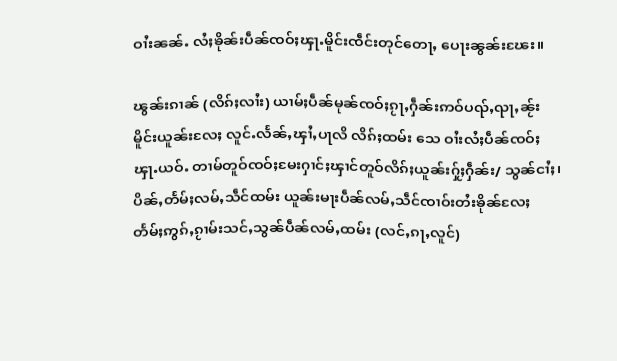ဝၢႆးၼၼ်ႉ လႆႈၶိုၼ်းပဵၼ်ၸဝ်ႈၾႃႉမိူင်းၸဵင်းတုင်တေႃႇ ပေႃးၼွၼ်းၽႄး။

ၽွၼ်းၵၢၼ် (လိၵ်ႈလၢႆး) ယၢမ်ႈပဵၼ်မုၼ်ၸဝ်ႈၵႂႃႇႁဵၼ်းဢဝ်ပၺ်ႇၺႃႇၼႂ်းမိူင်းယူၼ်းလႄႈ လူင်ႉလႅၼ်ႇၾၢႆႇပႃလိ လိၵ်ႈထမ်း သေ ဝၢႆးလႆႈပဵၼ်ၸဝ်ႈၾႃႉယဝ်ႉ တၢမ်တူဝ်ၸဝ်ႈမႄးႁၢင်ႈၾၢင်တူဝ်လိၵ်ႈယူၼ်းႁႂ်ႈႁဵၼ်း/ သွၼ်ငၢႆႈ၊ ပိၼ်ႇတႅမ်ႈလမ်ႇသဵင်ထမ်း ယူၼ်းမႃးပဵၼ်လမ်ႇသဵင်ၸၢဝ်းတႆးၶိုၼ်လႄႈ တႅမ်ႈဢွၵ်ႇၵႂၢမ်းသင်ႇသွၼ်ပဵၼ်လမ်ႇထမ်း (လင်ႇၵႃႇလူင်)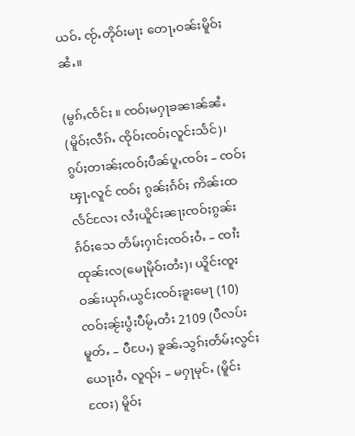ယဝ်ႉ ၸႂ်ႉတိုဝ်းမႃး တေႃႇဝၼ်းမိူဝ်ႈၼႆႉ။

(မွၵ်ႇၸႅင်ႈ ။ ၸဝ်ႈမႁႃၶၼၢၼ်ၼႆႉ (မိူဝ်ႈလဵၵ်ႉ ၸိုဝ်ႈၸဝ်ႈလူင်းသႅင်)၊ ၵွပ်ႈတၢၼ်ႈၸဝ်ႈပဵၼ်ပူႇၸဝ်ႈ – ၸဝ်ႈၾႃႉလူင် ၸဝ်ႈ ၵွၼ်ႈၵႅဝ်ႈ ဢိၼ်းထလႅင်လႄႈ လႆႈယိူင်ႈၼႃႈၸဝ်ႈၵွၼ်းၵႅဝ်ႈသေ တႅမ်ႈႁၢင်ႈၸဝ်ႈဝႆႉ – ၸၢႆးထုၼ်းလ(မေႃမိုဝ်းတႆး)၊ ယိူင်းၸူး ဝၼ်းယုၵ်ႉယွင်ႈၸဝ်ႈၶူးမေႃ (10) ၸဝ်ႈၼႂ်းပွႆးပီမႂ်ႇတႆး 2109 (ပီလပ်းမူတ်ႉ – ပီပႄႉ) ၶူၼ်ႉသွၵ်ႈတႅမ်ႈလွင်ႈယေႃႈဝႆႉ လူၺ်ႈ – မႁႃမုင်ႉ (မိူင်းၸႄႈ) မိူဝ်ႈ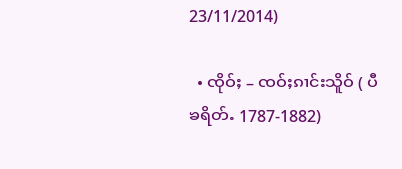23/11/2014)

  • ၸိုဝ်ႈ – ၸဝ်ႈၵၢင်းသိူဝ် ( ပီၶရိတ်ႉ 1787-1882)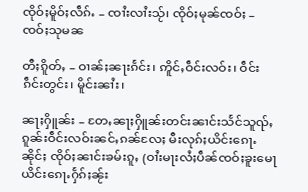ၸိုဝ်ႈမိူဝ်ႈလဵၵ်ႉ – ၸၢႆးလၢႆးသႂ်၊ ၸိုဝ်ႈမုၼ်ၸဝ်ႈ – ၸဝ်ႈသုမၼ

တီႈၵိူတ်ႇ – ဝၢၼ်ႈၼႃးၵႅင်း၊ ဢိူင်ႇဝဵင်းလဝ်း၊ ဝဵင်းၵဵင်းတွင်း၊ မိူင်းၼၢႆး၊

ၼႃႈႁိူၼ်း – တႄႇၼႃႈႁိူၼ်းတင်းၼၢင်းသႅင်သူၺ်ႇ ၵူၼ်းဝဵင်းလဝ်းၼင်ႇၵၼ်လႄႈ မီးလုၵ်ႈယိင်းၵေႃႉၼိုင်ႈ ၸိုဝ်ႈၼၢင်းၶမ်းၵူႇ (ဝၢႆးမႃးလႆႈပဵၼ်ၸဝ်ႈၶူးမေႃယိင်းၵေႃႉႁႅၵ်ႈၼႂ်း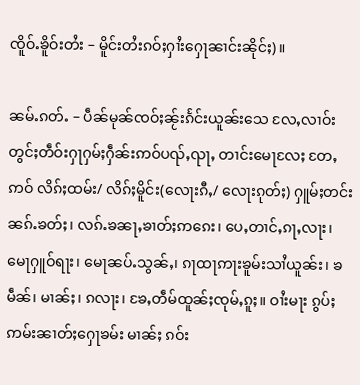ၸိူဝ်ႉၶိူဝ်းတႆး – မိူင်းတႆးၵဝ်ႈႁၢႆးႁေႃၼၢင်းၼိုင်ႈ)။

ၼမ်ႉၵတ်ႉ – ပဵၼ်မုၼ်ၸဝ်ႈၼႂ်းၵႅင်းယူၼ်းသေ လႄႇလၢဝ်းတွင်ႈတဵဝ်းႁႃႁမ်ႈႁဵၼ်းဢဝ်ပၺ်ႇၺႃႇ တၢင်းမေႃလႄႈ တႄႇဢဝ် လိၵ်ႈထမ်း/ လိၵ်ႈမိူင်း(လေႃးၵီႇ/ လေႃးၵုတ်ႈ) ႁူမ်ႈတင်းၼၵ်ႉၶတ်ႈ၊ လၵ်ႉၶၼႃႇၶၢတ်ႈဢၵေး၊ ပေႇတၢင်ႇၵႃႇလႃး၊ မေႃႁူဝ်ရႃး၊ မေႃၼပ်ႉသွၼ်ႇ၊ ၵႃထႃဢႃးၶူမ်းသၢႆယူၼ်း၊ ၶမဵၼ်၊ မၢၼ်ႈ၊ ၵလႃး၊ ၶႄႇတဵမ်ထူၼ်ႈၸုမ်ႇၵူႈ။ ဝၢႆးမႃး ၵွပ်ႈဢမ်းၼၢတ်ႈႁေႃၶမ်း မၢၼ်ႈ ၵဝ်း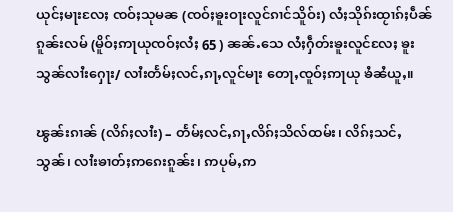ယုင်ႈမႃးလႄႈ ၸဝ်ႈသုမၼ (ၸဝ်ႈၶူးဝႃးလူင်ၵၢင်သိူဝ်း) လႆႈသိုၵ်းထႂၢၵ်ႈပဵၼ်ၵူၼ်းလမ် (မိူဝ်ႈဢႃယုၸဝ်ႈလႆႈ 65 ) ၼၼ်ႉသေ လႆႈႁဵတ်းၶူးလူင်လႄႈ ၶူးသွၼ်လၢႆးႁေႃး/ လၢႆးတႅမ်ႈလင်ႇၵႃႇလူင်မႃး တေႃႇၸူဝ်ႈဢႃယု ၶႆၼႆယူႇ။

ၽွၼ်းၵၢၼ် (လိၵ်ႈလၢႆး) – တႅမ်ႈလင်ႇၵႃႇလိၵ်ႈသိလ်ထမ်း၊ လိၵ်ႈသင်ႇသွၼ်၊ လၢႆးၶၢတ်ႈဢၵေးၵူၼ်း၊ ဢပုမ်ႇဢ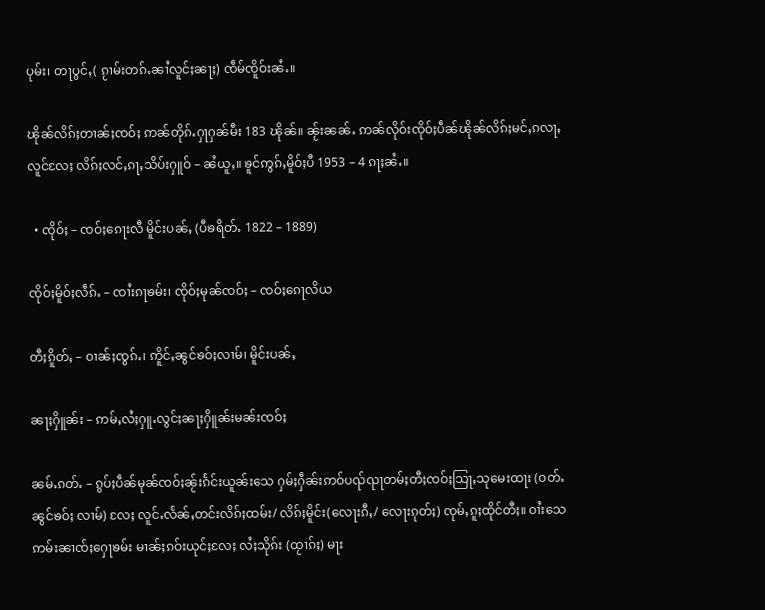ပုမ်း၊ တႃပွင်ႇ( ၵႂၢမ်းတၵ်ႉၼၢႆလူင်ႈၼႃႈ) ၸဵမ်ၸိူဝ်းၼႆႉ။

ၽိုၼ်လိၵ်ႈတၢၼ်ႈၸဝ်ႈ ဢၼ်တိုၵ်ႉႁႃႁၼ်မီး 183 ၽိုၼ်။ ၼႂ်းၼၼ်ႉ ဢၼ်လိုဝ်းၸိုဝ်ႈပဵၼ်ၽိုၼ်လိၵ်ႈမင်ႇၵလႃႇလူင်လႄႈ လိၵ်ႈလင်ႇၵႃႇသိပ်းႁူဝ် – ၼႆယူႇ။ ၶူင်ဢွၵ်ႇမိူဝ်ႈပီ 1953 – 4 ၵႃႈၼႆႉ။

  • ၸိုဝ်ႈ – ၸဝ်ႈၵေႃးလီ မိူင်းပၼ်ႇ (ပီၶရိတ်ႉ 1822 – 1889)

ၸိုဝ်ႈမိူဝ်ႈလဵၵ်ႉ – ၸၢႆးၵႃၶမ်း၊ ၸိုဝ်ႈမုၼ်ၸဝ်ႈ – ၸဝ်ႈၵေႃလိယ

တီႈၵိူတ်ႇ – ဝၢၼ်ႈၸွၵ်ႉ၊ ဢိူင်ႇၼွင်ၶဝ်ႈလၢမ်၊ မိူင်းပၼ်ႇ

ၼႃႈႁိူၼ်း – ဢမ်ႇလႆႈႁူႉလွင်ႈၼႃႈႁိူၼ်းမၼ်းၸဝ်ႈ

ၼမ်ႉၵတ်ႉ – ၵွပ်ႈပဵၼ်မုၼ်ၸဝ်ႈၼႂ်းၵႅင်းယူၼ်းသေ ႁမ်ႈႁဵၼ်းဢဝ်ပၺ်ၺႃတမ်ႈတီႈၸဝ်ႈသြႃႇသုမေးထႃး (ဝတ်ႉၼွင်ၶဝ်ႈ လၢမ်) လႄႈ လူင်ႉလႅၼ်ႇတင်းလိၵ်ႈထမ်း/ လိၵ်ႈမိူင်း(လေႃးၵီႇ/ လေႃးၵုတ်ႈ) ၸုမ်ႇၵူႈထိုင်တီႈ။ ဝၢႆးသေ ဢမ်းၼၢၸ်ႈႁေႃၶမ်း မၢၼ်ႈၵဝ်းယုင်ႈလႄႈ လႆႈသိုၵ်း (ထႂၢၵ်ႈ) မႃး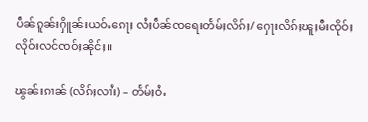ပဵၼ်ၵူၼ်းႁိူၼ်းယဝ်ႉၵေႃႈ လႆႈပဵၼ်ၸရေးတႅမ်ႈလိၵ်ႈ/ ႁေႃးလိၵ်ႈၽူႈမီးၸိုဝ်ႈ လိုဝ်းလင်ၸဝ်ႈၼိုင်ႈ။

ၽွၼ်းၵၢၼ် (လိၵ်ႈလၢႆး) – တႅမ်ႈဝႆႉ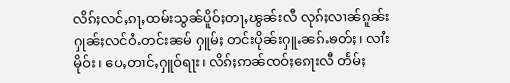လိၵ်ႈလင်ႇၵႃႇထမ်းသွၼ်ပိူဝ်ႈတႃႇၽွၼ်းလီ လုၵ်ႈလၢၼ်ၵူၼ်း ႁုၼ်ႈလင်ဝႆႉတင်းၼမ် ႁူမ်ႈ တင်းပိုၼ်းႁူႉၼၵ်ႉၶတ်ႈ၊ လၢႆးမိုဝ်း၊ ပေႇတၢင်ႇႁူဝ်ရႃး၊ လိၵ်ႈဢၼ်ၸဝ်ႈၵေႃးလီ တႅမ်ႈ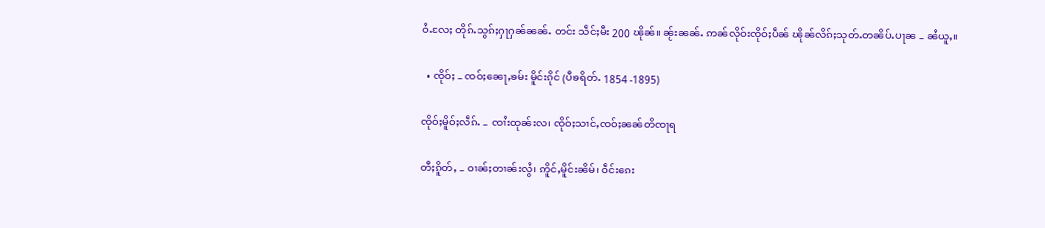ဝႆႉလႄႈ တိုၵ်ႉသွၵ်ႈႁႃႁၼ်ၼၼ်ႉ တင်း သဵင်ႈမီး 200 ၽိုၼ်။ ၼႂ်းၼၼ်ႉ ဢၼ်လိုဝ်းၸိုဝ်ႈပဵၼ် ၽိုၼ်လိၵ်ႈသုတ်ႉတၼိပ်ႉပႃၼ – ၼႆယူႇ။

  • ၸိုဝ်ႈ – ၸဝ်ႈၼေႃႇၶမ်း မိူင်းၵိုင် (ပီၶရိတ်ႉ 1854 -1895)

ၸိုဝ်ႈမိူဝ်ႈလဵၵ်ႉ – ၸၢႆးထုၼ်းလ၊ ၸိုဝ်ႈသၢင်ႇၸဝ်ႈၼၼ်တိၸႃရ

တီႈၵိူတ်ႇ – ဝၢၼ်ႈတၢၼ်းလွႆ၊ ဢိူင်ႇမိူင်းၼိမ်၊ ဝဵင်းၵေး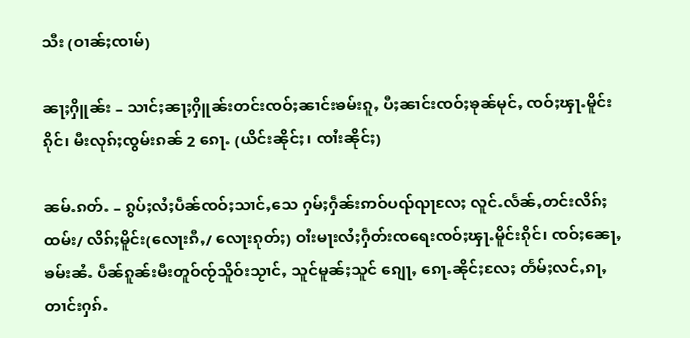သီး (ဝၢၼ်ႈၸၢမ်)

ၼႃႈႁိူၼ်း – သၢင်ႈၼႃႈႁိူၼ်းတင်းၸဝ်ႈၼၢင်းၶမ်းၵူႇ ပီႈၼၢင်းၸဝ်ႈၶုၼ်မုင်ႇ ၸဝ်ႈၾႃႉမိူင်းၵိုင်၊ မီးလုၵ်ႈၸွမ်းၵၼ် 2 ၵေႃႉ (ယိင်းၼိုင်ႈ၊ ၸၢႆးၼိုင်ႈ)

ၼမ်ႉၵတ်ႉ – ၵွပ်ႈလႆႈပဵၼ်ၸဝ်ႈသၢင်ႇသေ ႁမ်ႈႁဵၼ်းဢဝ်ပၺ်ၺႃလႄႈ လူင်ႉလႅၼ်ႇတင်းလိၵ်ႈထမ်း/ လိၵ်ႈမိူင်း(လေႃးၵီႇ/ လေႃးၵုတ်ႈ) ဝၢႆးမႃးလႆႈႁဵတ်းၸရေးၸဝ်ႈၾႃႉမိူင်းၵိုင်၊ ၸဝ်ႈၼေႃႇၶမ်းၼႆႉ ပဵၼ်ၵူၼ်းမီးတူဝ်ၸႂ်သိူဝ်းသႂၢင်ႇ သူင်မူၼ်ႈသူင် ၵျေႃႇ ၵေႃႉၼိုင်ႈလႄႈ တႅမ်ႈလင်ႇၵႃႇတၢင်းႁၵ်ႉ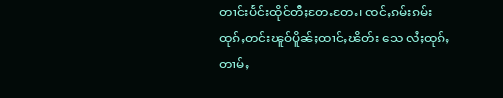တၢင်းပႅင်းထိုင်တီႈတႄႉတႄႉ၊ ၸင်ႇၵမ်းၵမ်းထုၵ်ႇတင်းၽူဝ်ပိူၼ်ႈထၢင်ႇၽိတ်း သေ လႆႈထုၵ်ႇတၢမ်ႇ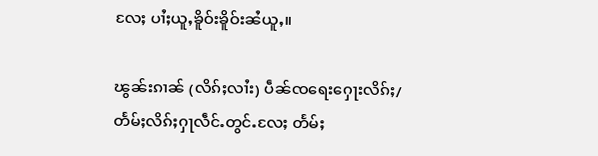လႄႈ ပၢႆႈယူႇၶိူဝ်းၶိူဝ်းၼႆယူႇ။

ၽွၼ်းၵၢၼ် (လိၵ်ႈလၢႆး) ပဵၼ်ၸရေးႁေႃးလိၵ်ႈ/ တႅမ်ႈလိၵ်ႈႁႃလဵင်ႉတွင်ႉလႄႈ တႅမ်ႈ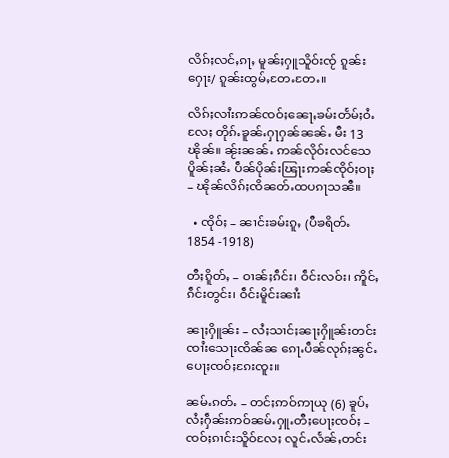လိၵ်ႈလင်ႇၵႃႇ မူၼ်ႈႁူသိူဝ်းၸႂ် ၵူၼ်းႁေႃး/ ၵူၼ်းထွမ်ႇတႄႉတႄႉ။

လိၵ်ႈလၢႆးဢၼ်ၸဝ်ႈၼေႃႇၶမ်းတႅမ်ႈဝႆႉလႄႈ တိုၵ်ႉၶူၼ်ႉႁႃႁၼ်ၼၼ်ႉ မီး 13 ၽိုၼ်။ ၼႂ်းၼၼ်ႉ ဢၼ်လိုဝ်းလင်သေပိူၼ်ႈၼႆႉ ပဵၼ်ပိုၼ်းၽြႃးဢၼ်ၸိုဝ်ႈဝႃႈ – ၽိုၼ်လိၵ်ႈၸိၼတ်ႉထပၵႃသၼီ။

  • ၸိုဝ်ႈ – ၼၢင်းၶမ်းၵူႇ (ပီၶရိတ်ႉ 1854 -1918)

တီႈၵိူတ်ႇ – ဝၢၼ်ႈၵဵင်း၊ ဝဵင်းလဝ်း၊ ဢိူင်ႇၵဵင်းတွင်း၊ ဝဵင်းမိူင်းၼၢႆး

ၼႃႈႁိူၼ်း – လႆႈသၢင်ႈၼႃႈႁိူၼ်းတင်း ၸၢႆးသေႃးၸိၼ်ၼ ၵေႃႉပဵၼ်လုၵ်ႈၼွင်ႉပေႃႈၸဝ်ႈၵႄးၸူး။

ၼမ်ႉၵတ်ႉ – တင်ႈဢဝ်ဢႃယု (6) ၶူပ်ႇ လႆႈႁဵၼ်းဢဝ်ၼမ်ႉႁူႉတီႈပေႃႈၸဝ်ႈ – ၸဝ်ႈၵၢင်းသိူဝ်လႄႈ လူင်ႉလႅၼ်ႇတင်း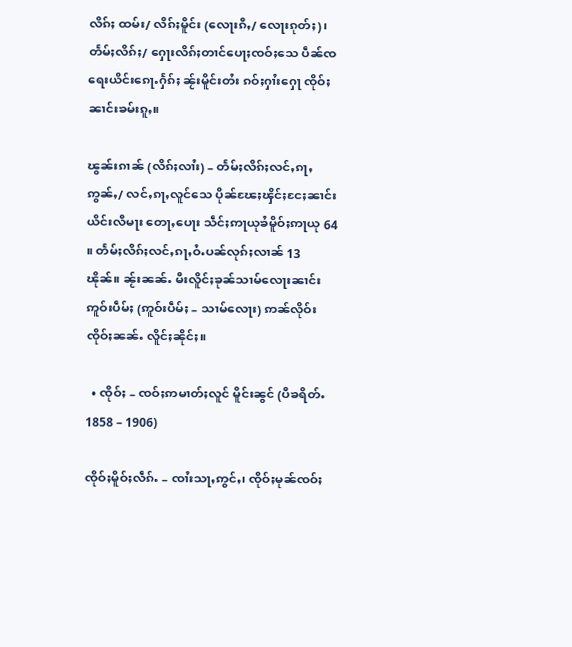လိၵ်ႈ ထမ်း/ လိၵ်ႈမိူင်း (လေႃးၵီႇ/ လေႃးၵုတ်ႈ)၊ တႅမ်ႈလိၵ်ႈ/ ႁေႃးလိၵ်ႈတၢင်ပေႃႈၸဝ်ႈသေ ပဵၼ်ၸရေးယိင်းၵေႃႉႁႅၵ်ႈ ၼႂ်းမိူင်းတႆး ၵဝ်ႈႁၢႆးႁေႃ ၸိုဝ်ႈၼၢင်းၶမ်းၵူႇ။

ၽွၼ်းၵၢၼ် (လိၵ်ႈလၢႆး) – တႅမ်ႈလိၵ်ႈလင်ႇၵႃႇဢွၼ်ႇ/ လင်ႇၵႃႇလူင်သေ ပိုၼ်ၽႄႈၾိင်ႈငႄႈၼၢင်းယိင်းလီမႃး တေႃႇပေႃး သဵင်ႈဢႃယုၶႆမိူဝ်ႈဢႃယု 64 ။ တႅမ်ႈလိၵ်ႈလင်ႇၵႃႇဝႆႉပၼ်လုၵ်ႈလၢၼ် 13 ၽိုၼ်။ ၼႂ်းၼၼ်ႉ မီးလိူင်ႈၶုၼ်သၢမ်လေႃးၼၢင်း ဢူဝ်းပဵမ်ႈ (ဢူဝ်းပဵမ်ႈ – သၢမ်လေႃး) ဢၼ်လိုဝ်းၸိုဝ်ႈၼၼ်ႉ လိူင်ႈၼိုင်ႈ။

  • ၸိုဝ်ႈ – ၸဝ်ႈဢမၢတ်ႈလူင် မိူင်းၼွင် (ပီၶရိတ်ႉ 1858 – 1906)

ၸိုဝ်ႈမိူဝ်ႈလဵၵ်ႉ – ၸၢႆးသႃႇဢွင်ႇ၊ ၸိုဝ်ႈမုၼ်ၸဝ်ႈ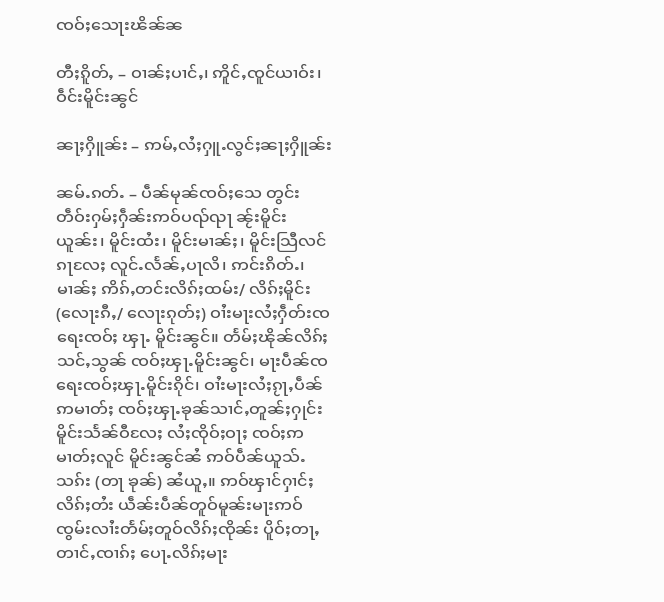ၸဝ်ႈသေႃးၽိၼ်ၼ

တီႈၵိူတ်ႇ – ဝၢၼ်ႈပၢင်ႇ၊ ဢိူင်ႇၸူင်ယၢဝ်း၊ ဝဵင်းမိူင်းၼွင်

ၼႃႈႁိူၼ်း – ဢမ်ႇလႆႈႁူႉလွင်ႈၼႃႈႁိူၼ်း

ၼမ်ႉၵတ်ႉ – ပဵၼ်မုၼ်ၸဝ်ႈသေ တွင်းတဵဝ်းႁမ်ႈႁဵၼ်းဢဝ်ပၺ်ၺႃ ၼႂ်းမိူင်းယူၼ်း၊ မိူင်းထႆး၊ မိူင်းမၢၼ်ႈ၊ မိူင်းသြီလင်ၵႃလႄႈ လူင်ႉလႅၼ်ႇပႃလိ၊ ဢင်းၵိတ်ႉ၊ မၢၼ်ႈ ဢိၵ်ႇတင်းလိၵ်ႈထမ်း/ လိၵ်ႈမိူင်း (လေႃးၵီႇ/ လေႃးၵုတ်ႈ) ဝၢႆးမႃးလႆႈႁဵတ်းၸရေးၸဝ်ႈ ၾႃႉ မိူင်းၼွင်။ တႅမ်ႈၽိုၼ်လိၵ်ႈသင်ႇသွၼ် ၸဝ်ႈၾႃႉမိူင်းၼွင်၊ မႃးပဵၼ်ၸရေးၸဝ်ႈၾႃႉမိူင်းၵိုင်၊ ဝၢႆးမႃးလႆႈၵႂႃႇပဵၼ်ဢမၢတ်ႈ ၸဝ်ႈၾႃႉၶုၼ်သၢင်ႇတူၼ်ႈႁုင်း မိူင်းသႅၼ်ဝီလႄႈ လႆႈၸိုဝ်ႈဝႃႈ ၸဝ်ႈဢမၢတ်ႈလူင် မိူင်းၼွင်ၼႆ ဢဝ်ပဵၼ်ယူသ်ႉသၵ်း (တႃ ၶုၼ်) ၼႆယူႇ။ ဢဝ်ၾၢင်ႁၢင်ႈလိၵ်ႈတႆး ယဵၼ်းပဵၼ်တူဝ်မူၼ်းမႃးဢဝ်ၸွမ်းလၢႆးတႅမ်ႈတူဝ်လိၵ်ႈၸိုၼ်း ပိူဝ်ႈတႃႇတၢင်ႇၸၢၵ်ႈ ပေႃႉလိၵ်ႈမႃး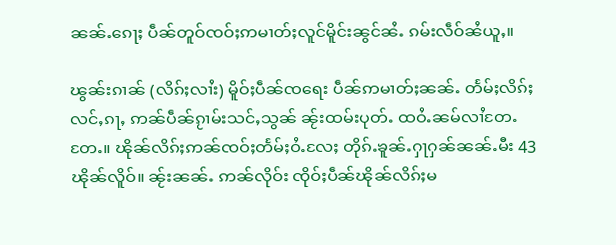ၼၼ်ႉၵေႃႈ ပဵၼ်တူဝ်ၸဝ်ႈဢမၢတ်ႈလူင်မိူင်းၼွင်ၼႆႉ ၵမ်းလဵဝ်ၼႆယူႇ။

ၽွၼ်းၵၢၼ် (လိၵ်ႈလၢႆး) မိူဝ်ႈပဵၼ်ၸရေး ပဵၼ်ဢမၢတ်ႈၼၼ်ႉ တႅမ်ႈလိၵ်ႈလင်ႇၵႃႇ ဢၼ်ပဵၼ်ၵႂၢမ်းသင်ႇသွၼ် ၼႂ်းထမ်းပုတ်ႉ ထဝႆႉၼမ်လၢႆတႄႉတႄႉ။ ၽိုၼ်လိၵ်ႈဢၼ်ၸဝ်ႈတႅမ်ႈဝႆႉလႄႈ တိုၵ်ႉၶူၼ်ႉႁႃႁၼ်ၼၼ်ႉမီး 43 ၽိုၼ်လိူဝ်။ ၼႂ်းၼၼ်ႉ ဢၼ်လိုဝ်း ၸိုဝ်ႈပဵၼ်ၽိုၼ်လိၵ်ႈမ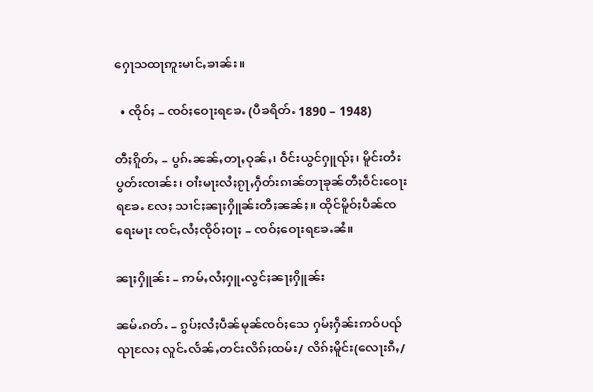ႁေႃသထႃဢူးမၢင်ႇၶၢၼ်း။

  • ၸိုဝ်ႈ – ၸဝ်ႈဝေႃးရၶႄႉ (ပီၶရိတ်ႉ 1890 – 1948)

တီႈၵိူတ်ႇ – ပွၵ်ႉၼၼ်ႇတႃႇဝုၼ်ႇ၊ ဝဵင်းယွင်ႁူၺ်ႈ၊ မိူင်းတႆးပွတ်းၸၢၼ်း၊ ဝၢႆးမႃးလႆႈၵႂႃႇႁဵတ်းၵၢၼ်တႃၶုၼ်တီႈဝဵင်းဝေႃးရၶႄႉ လႄႈ သၢင်ႈၼႃႈႁိူၼ်းတီႈၼၼ်ႈ။ ထိုင်မိူဝ်ႈပဵၼ်ၸရေးမႃး ၸင်ႇလႆႈၸိုဝ်ႈဝႃႈ – ၸဝ်ႈဝေႃးရၶႄႉၼႆ။

ၼႃႈႁိူၼ်း – ဢမ်ႇလႆႈႁူႉလွင်ႈၼႃႈႁိူၼ်း

ၼမ်ႉၵတ်ႉ – ၵွပ်ႈလႆႈပဵၼ်မုၼ်ၸဝ်ႈသေ ႁမ်ႈႁဵၼ်းဢဝ်ပၺ်ၺႃလႄႈ လူင်ႉလႅၼ်ႇတင်းလိၵ်ႈထမ်း/ လိၵ်ႈမိူင်း(လေႃးၵီႇ/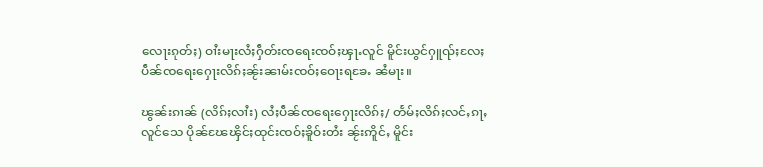လေႃးၵုတ်ႈ) ဝၢႆးမႃးလႆႈႁဵတ်းၸရေးၸဝ်ႈၾႃႉလူင် မိူင်းယွင်ႁူၺ်ႈလႄႈ ပဵၼ်ၸရေးႁေႃးလိၵ်ႈၼႂ်းၼၢမ်းၸဝ်ႈဝေႃးရၶႄႉ ၼႆမႃး။

ၽွၼ်းၵၢၼ် (လိၵ်ႈလၢႆး) လႆႈပဵၼ်ၸရေးႁေႃးလိၵ်ႈ/ တႅမ်ႈလိၵ်ႈလင်ႇၵႃႇလူင်သေ ပိုၼ်ၽႄၾိင်ႈထုင်းၸဝ်ႈၶိူဝ်းတႆး ၼႂ်းဢိူင်ႇ မိူင်း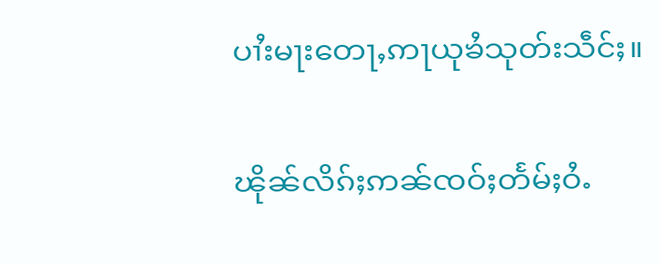ပၢႆးမႃးတေႃႇဢႃယုၶႆသုတ်းသဵင်ႈ။

ၽိုၼ်လိၵ်ႈဢၼ်ၸဝ်ႈတႅမ်ႈဝႆႉ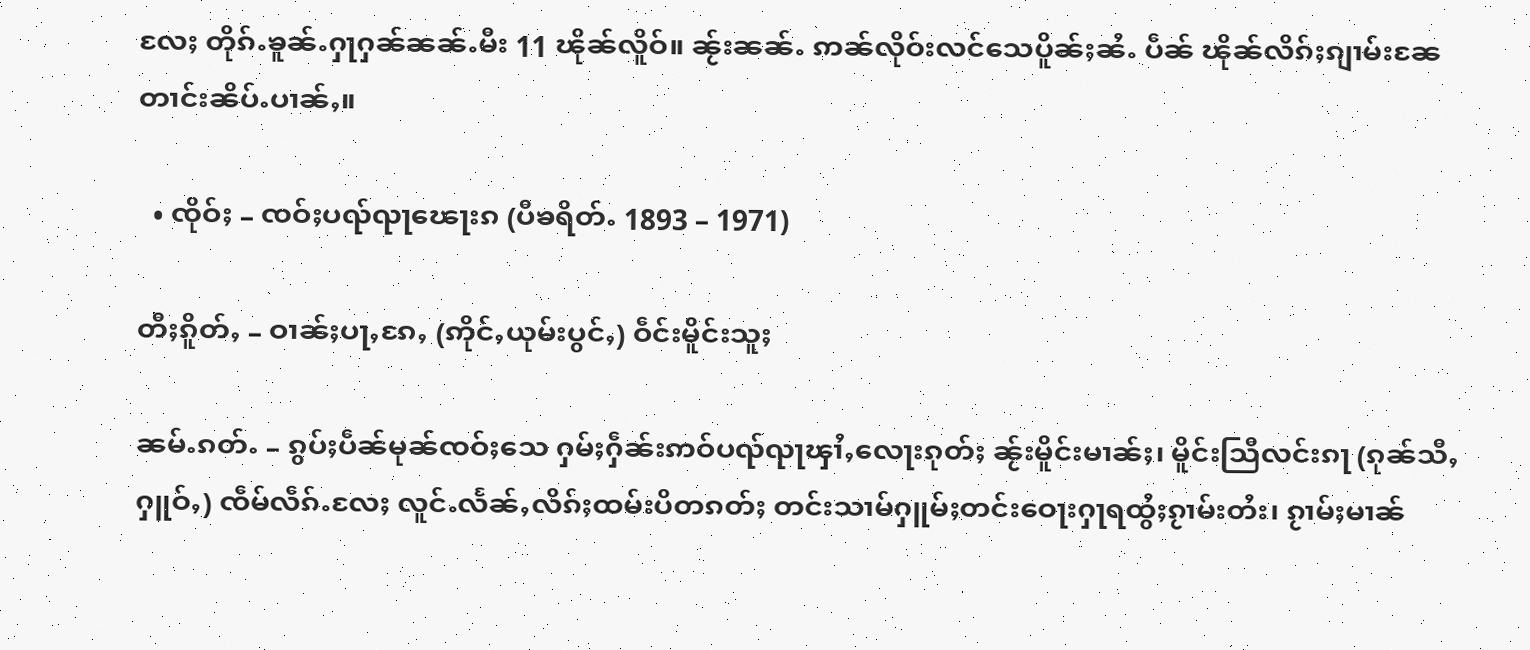လႄႈ တိုၵ်ႉၶူၼ်ႉႁႃႁၼ်ၼၼ်ႉမီး 11 ၽိုၼ်လိူဝ်။ ၼႂ်းၼၼ်ႉ ဢၼ်လိုဝ်းလင်သေပိူၼ်ႈၼႆႉ ပဵၼ် ၽိုၼ်လိၵ်ႈၵျၢမ်းၼႄတၢင်းၼိပ်ႉပၢၼ်ႇ။

  • ၸိုဝ်ႈ – ၸဝ်ႈပၺ်ၺႃၽေႃးၵ (ပီၶရိတ်ႉ 1893 – 1971)

တီႈၵိူတ်ႇ – ဝၢၼ်ႈပႃႇၵႄႇ (ဢိုင်ႇယုမ်းပွင်ႇ) ဝဵင်းမိူင်းသူႈ

ၼမ်ႉၵတ်ႉ – ၵွပ်ႈပဵၼ်မုၼ်ၸဝ်ႈသေ ႁမ်ႈႁဵၼ်းဢဝ်ပၺ်ၺႃၾၢႆႇလေႃးၵုတ်ႈ ၼႂ်းမိူင်းမၢၼ်ႈ၊ မိူင်းသြီလင်းၵႃ (ၵုၼ်သီႇႁူဝ်ႇ) ၸဵမ်လဵၵ်ႉလႄႈ လူင်ႉလႅၼ်ႇလိၵ်ႈထမ်းပိတၵတ်ႈ တင်းသၢမ်ႁူမ်ႈတင်းဝေႃးႁႃရထွႆႈၵႂၢမ်းတႆး၊ ၵႂၢမ်ႈမၢၼ်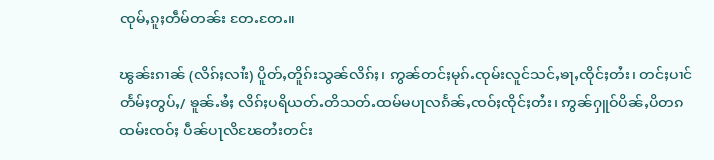ၸုမ်ႇၵူႈတဵမ်တၼ်း တႄႉတႄႉ။

ၽွၼ်းၵၢၼ် (လိၵ်ႈလၢႆး) ပိူတ်ႇတိူၵ်းသွၼ်လိၵ်ႈ၊ ဢွၼ်တင်ႈမုၵ်ႉၸုမ်းလူင်သင်ႇၶႃႇၸိုင်ႈတႆး၊ တင်ႈပၢင်တႅမ်ႈတွပ်ႇ/ ၶူၼ်ႉၶႆႈ လိၵ်ႈပရိယတ်ႉတိသတ်ႉထမ်မပႃလၵႅၼ်ႇၸဝ်ႈၸိုင်ႈတႆး၊ ဢွၼ်ႁူဝ်ပိၼ်ႇပိတၵထမ်းၸဝ်ႈ ပဵၼ်ပႃလိၽႄတႆးတင်း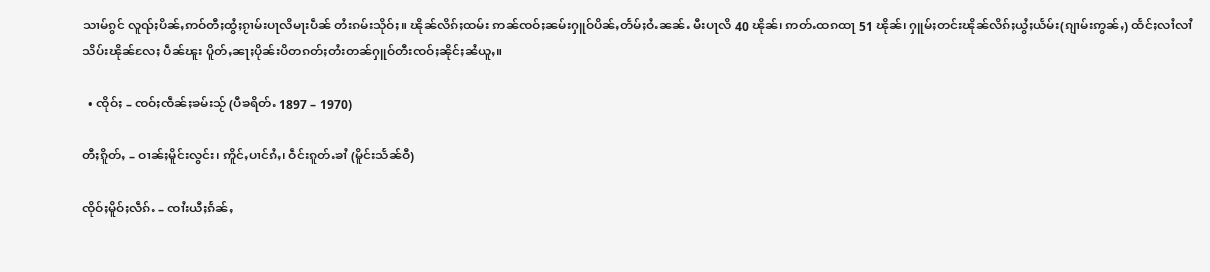သၢမ်ၵွင် လူၺ်ႈပိၼ်ႇဢဝ်တီႈထွႆႈၵႂၢမ်းပႃလိမႃးပဵၼ် တႆးၵမ်းသိုဝ်ႈ။ ၽိုၼ်လိၵ်ႈထမ်း ဢၼ်ၸဝ်ႈၼမ်းႁူဝ်ပိၼ်ႇတႅမ်ႈဝႆႉၼၼ်ႉ မီးပႃလိ 40 ၽိုၼ်၊ ဢတ်ႉထၵထႃ 51 ၽိုၼ်၊ ႁူမ်ႈတင်းၽိုၼ်လိၵ်ႈယွႆႈယႅမ်း(ၵျၢမ်းဢွၼ်ႇ) ထႅင်ႈလၢႆလၢႆသိပ်းၽိုၼ်လႄႈ ပဵၼ်ၽူး ပိူတ်ႇၼႃႈပိုၼ်းပိတၵတ်ႈတႆးတၼ်ႁူဝ်တီးၸဝ်ႈၼိုင်ႈၼႆယူႇ။

  • ၸိုဝ်ႈ – ၸဝ်ႈၸဵၼ်ႈၶမ်းသႂ် (ပီၶရိတ်ႉ 1897 – 1970)

တီႈၵိူတ်ႇ – ဝၢၼ်ႈမိူင်းလွင်း၊ ဢိူင်ႇပၢင်ၵႆႇ၊ ဝဵင်းၵူတ်ႉၶၢႆ (မိူင်းသႅၼ်ဝီ)

ၸိုဝ်ႈမိူဝ်ႈလဵၵ်ႉ – ၸၢႆးယီႈၵႅၼ်ႇ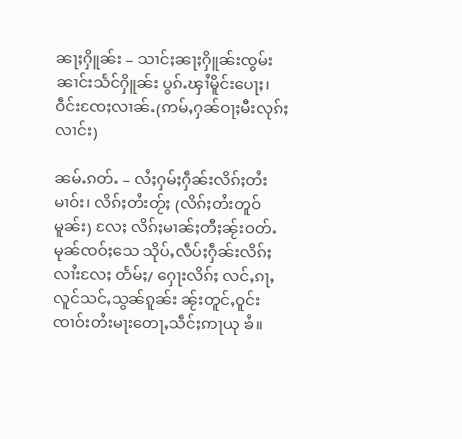ၼႃႈႁိူၼ်း – သၢင်ႈၼႃႈႁိူၼ်းၸွမ်းၼၢင်းသႅင်ႁိူၼ်း ပွၵ်ႉၾၢႆမိူင်းပေႃႈ၊ ဝဵင်းၸႄႈလၢၼ်ႉ(ဢမ်ႇႁၼ်ဝႃႈမီးလုၵ်ႈလၢင်း)

ၼမ်ႉၵတ်ႉ – လႆႈႁမ်ႈႁဵၼ်းလိၵ်ႈတႆးမၢဝ်း၊ လိၵ်ႈတႆးတႂ်ႈ (လိၵ်ႈတႆးတူဝ်မူၼ်း) လႄႈ လိၵ်ႈမၢၼ်ႈတီႈၼႂ်းဝတ်ႉမုၼ်ၸဝ်ႈသေ သိုပ်ႇလဵပ်ႈႁဵၼ်းလိၵ်ႈလၢႆးလႄႈ တႅမ်ႈ/ ႁေႃးလိၵ်ႈ လင်ႇၵႃႇလူင်သင်ႇသွၼ်ၵူၼ်း ၼႂ်းတူင်ႇဝူင်းၸၢဝ်းတႆးမႃးတေႃႇသဵင်ႈဢႃယု ၶႆ။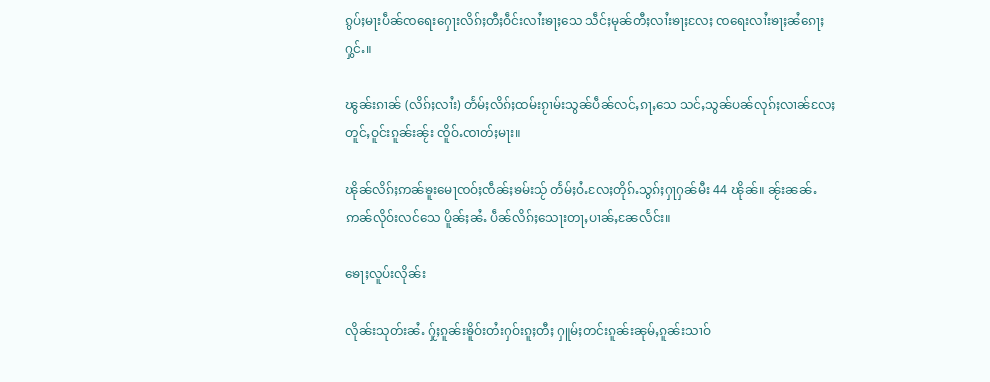ၵွပ်ႈမႃးပဵၼ်ၸရေးႁေႃးလိၵ်ႈတီႈဝဵင်းလၢႆးၶႃႈသေ သဵင်ႈမုၼ်တီႈလၢႆးၶႃႈလႄႈ ၸရေးလၢႆးၶႃႈၼႆၵေႃႈႁွင်ႉ။

ၽွၼ်းၵၢၼ် (လိၵ်ႈလၢႆး) တႅမ်ႈလိၵ်ႈထမ်းၵႂၢမ်းသွၼ်ပဵၼ်လင်ႇၵႃႇသေ သင်ႇသွၼ်ပၼ်လုၵ်ႈလၢၼ်လႄႈ တူင်ႇဝူင်းၵူၼ်းၼႂ်း ၸိူဝ်ႉၸၢတ်ႈမႃး။

ၽိုၼ်လိၵ်ႈဢၼ်ၶူးမေႃၸဝ်ႈၸဵၼ်ႈၶမ်းသႂ် တႅမ်ႈဝႆႉလႄႈတိုၵ်ႉသွၵ်ႈႁႃႁၼ်မီး 44 ၽိုၼ်။ ၼႂ်းၼၼ်ႉ ဢၼ်လိုဝ်းလင်သေ ပိူၼ်ႈၼႆႉ ပဵၼ်လိၵ်ႈသေႃးတႃႇပၢၼ်ႇၼႄလႅင်း။

ၶေႃႈလူပ်းလိုၼ်း

လိုၼ်းသုတ်းၼႆႉ ႁႂ်ႈၵူၼ်းၶိူဝ်းတႆးႁဝ်းၵူႈတီႈ ႁူမ်ႈတင်းၵူၼ်းၼုမ်ႇၵူၼ်းသၢဝ်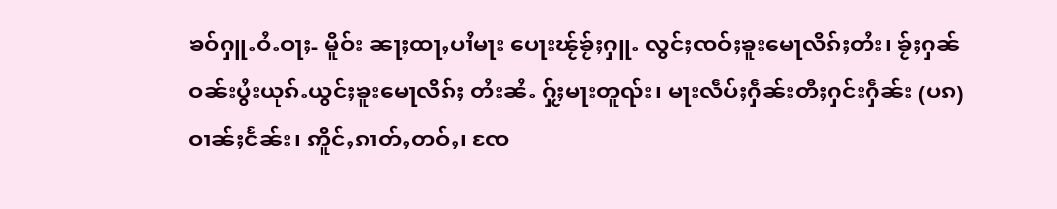ၶဝ်ႁူႉဝႆႉဝႃႈ- မိူဝ်း ၼႃႈထႃႇပၢႆမႃး ပေႃးၽႂ်ၶႂ်ႈႁူႉ လွင်ႈၸဝ်ႈၶူးမေႃလိၵ်ႈတႆး၊ ၶႂ်ႈႁၼ်ဝၼ်းပွႆးယုၵ်ႉယွင်ႈၶူးမေႃလိၵ်ႈ တႆးၼႆႉ ႁႂ်ႈမႃးတူၺ်း၊ မႃးလဵပ်ႈႁဵၼ်းတီႈႁင်းႁဵၼ်း (ပၵ) ဝၢၼ်ႈငႅၼ်း၊ ဢိူင်ႇၵၢတ်ႇတဝ်ႇ၊ ၸႄ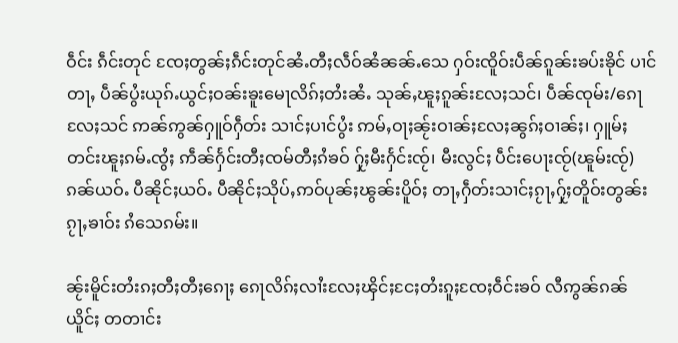ဝဵင်း ၵဵင်းတုင် ၸႄႈတွၼ်ႈၵဵင်းတုင်ၼႆႉတီႈလဵဝ်ၼႆၼၼ်ႉသေ ႁဝ်းၸိူဝ်းပဵၼ်ၵူၼ်းၶပ်းၶိုင် ပၢင်တႃႇ ပဵၼ်ပွႆးယုၵ်ႉယွင်ႈဝၼ်းၶူးမေႃလိၵ်ႈတႆးၼႆႉ သုၼ်ႇၽူႈၵူၼ်းလႄႈသင်၊ ပဵၼ်ၸုမ်း/ၵေႃလႄႈသင် ဢၼ်ဢွၼ်ႁူဝ်ႁဵတ်း သၢင်ႈပၢင်ပွႆး ဢမ်ႇဝႃႈၼႂ်းဝၢၼ်ႈလႄႈၼွၵ်ႈဝၢၼ်ႈ၊ ႁူမ်ႈတင်းၽူႈၵမ်ႉၸွႆႈ ဢဵၼ်ႁႅင်းတီႈၸမ်တီႈၵႆၶဝ် ႁႂ်ႈမီးႁႅင်းၸႂ်၊ မီးလွင်ႈ ပဵင်းပေႃးၸႂ်(ၽူမ်းၸႂ်) ၵၼ်ယဝ်ႉ ပီၼိုင်ႈယဝ်ႉ ပီၼိုင်ႈသိုပ်ႇဢဝ်ပုၼ်ႈၽွၼ်းပိူဝ်ႈ တႃႇႁဵတ်းသၢင်ႈၵႂႃႇႁႂ်ႈတိူဝ်းတွၼ်းၵႂႃႇၶၢဝ်း ၵႆသေၵမ်း။

ၼႂ်းမိူင်းတႆးၵႈတီႈတီႈၵေႃႈ ၵေႃလိၵ်ႈလၢႆးလႄႈၾိင်ႈငႄႈတႆးၵူႈၸႄႈဝဵင်းၶဝ် လီဢွၼ်ၵၼ်ယိူင်ႈ တတၢင်း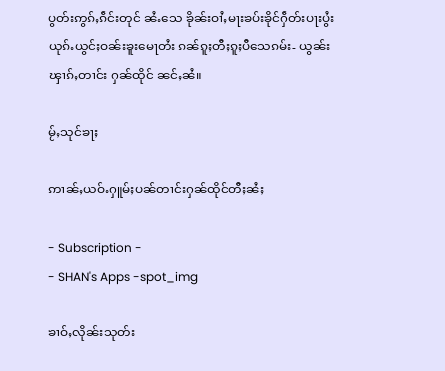ပွတ်းဢွၵ်ႇၵဵင်းတုင် ၼႆႉသေ ၶိုၼ်းဝၢႆႇမႃးၶပ်းၶိုင်ႁဵတ်းပႃးပွႆးယုၵ်ႉယွင်ႈဝၼ်းၶူးမေႃတႆး ၵၼ်ၵူႈတီႈၵူႈပီသေၵမ်း- ယွၼ်းၾၢၵ်ႇတၢင်း ႁၼ်ထိုင် ၼင်ႇၼႆ။

မႂ်ႇသုင်ၶႃႈ

ဢၢၼ်ႇယဝ်ႉႁူမ်ႈပၼ်တၢင်းႁၼ်ထိုင်တီႈၼႆႈ

- Subscription -
- SHAN's Apps -spot_img

ၶၢဝ်ႇလိုၼ်းသုတ်း